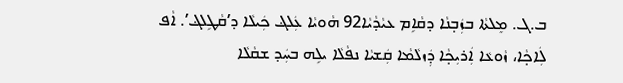ܒ.ܓ. ܡܸܠܬܵܐ ܒܙܲܒ̣ܢܵܐ ܕܩܵܐܹܡ ܥܝܵܕܵܝܵܐ92 ܗܵܘܝܵܐ ܥܲܠܔ ܟܲܝܠܵܐ ܕ’ܩܵܛܹܠܔ’. ܐܵܦ ܠܲܐܟ̣ܵܐ، ܙܵܘܥܵܐ ܐܲܪܝܼܟ̣ܵܐ ܕܲܙܠܵܡܵܐ ܩܲܫܝܵܐ ܢܦܵܠܵܐ ܝܠܹܗ ܒܚܲܕ ܫܩܵܠܵܐ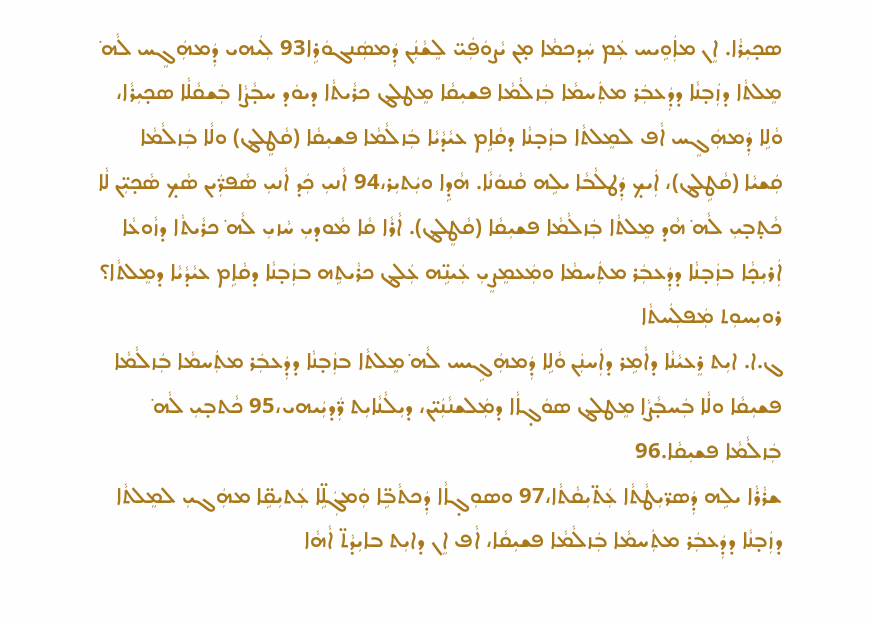ܣܟ̣ܝܼܪܵܐ. ܐܸܢ ܡܐܲܘܹܝܚ ܥܲܡ ܚܲܕܟܡܵܐ ܡ̣ܢ ܝܵܨܘܿܦܲܝ̈ ܠܸܫܵܢܲܢ ܕܲܡܣܲܢܓܘܿܪܹܐ93 ܠܲܝܗܝ ܕܲܡܗܲܓܸܚ ܠܵܗ݁ ܡܸܠܬܵܐ ܕܙܲܒ̣ܢܵܐ ܕܕܲܥܒܲܪ ܡܬܲܚܡܵܐ ܒܲܙܠܵܡܵܐ ܦܫܝܼܩܵܐ ܡܸܛܠܔ ܟܪܵܝܬܵܐ ܕܝܘܿܕ ܚܒ̣ܵܨܵܐ ܒܲܫܩܵܠܵܐ ܣܟ̣ܝܼܪܵܐ، ܘܵܠܹܐ ܕܲܡܗܲܓܸܚ ܐܵܦ ܠܡܸܠܬܵܐ ܒܙܲܒ̣ܢܵܐ ܕܩܵܐܹܡ ܥܝܵܕܵܝܵܐ ܒܲܙܠܵܡܵܐ ܦܫܝܼܩܵܐ (ܩܵܛܸܠܔ) ܘܠܵܐ ܒܲܙܠܵܡܵܐ ܩܲܫܝܵܐ (ܩܵܛܹܠܔ)، ܐܲܝܟ̣ ܕܲܛܠܵܒܵܐ ܝܠܹܗ ܩܵܢܘܿܢܵܐ. ܗܵܕܹܐ ܘܝܲܬܝܼܪ،94 ܐܵܢܝܼ ܟܲܕ ܐܵܢܝܼ ܣܵܦܪ̈ܲܝܢ ܣܵܟ̣ ܣܵܟ̣ܝܼ̈ܢ ܠܵܐ ܟܵܬ̣ܒ̣ܝܼ ܠܵܗ݁ ܗܵܕ ܡܸܠܬܵܐ ܒܲܙܠܵܡܵܐ ܦܫܝܼܩܵܐ (ܩܵܛܸܠܔ). ܐܵܪܵܐ ܩܵܐ ܡܵܘܕܝܼ ܚܵܙܝܼ ܠܵܗ݁ ܟܪܵܝܬܵܐ ܕܙܵܘܥܵܐ ܐܲܪܝܼܟ̣ܵܐ ܒܙܲܒ̣ܢܵܐ ܕܕܲܥܒܲܪ ܡܬܲܚܡܵܐ ܘܡܲܥܡܸܨܸܝܼ ܥܲܝܢܹ̈ܗ ܥܲܠܔ ܟܪܵܝܬܹܗ ܒܙܲܒ̣ܢܵܐ ܕܩܵܐܹܡ ܥܝܵܕܵܝܵܐ ܕܡܸܠܬܵܐ؟
ܪܘܝܼܚܘܼܬ ܡܲܦܠܲܚܬܵܐ
ܓ.ܐ. ܐܝܼܬ ܪܸܥܝܵܢܵܐ ܕܐܵܡܹܪ ܕܐܲܚܢܲܢ ܘܵܠܹܐ ܕܲܡܗܲܓܹܝܚ ܠܵܗ݁ ܡܸܠܬܵܐ ܒܙܲܒ̣ܢܵܐ ܕܕܲܥܒܲܪ ܡܬܲܚܡܵܐ ܒܲܙܠܵܡܵܐ ܦܫܝܼܩܵܐ ܘܠܵܐ ܒܲܚܒ̣ܵܨܵܐ ܡܸܛܠܔ ܣܘܿܓ̣ܐܵܐ ܕܡܲܠܫܢܵܢܲܝ̈ܢ، ܕܝܼܠܵܢܵܐܝܼܬ ܪ̈ܲܕܝܲܝܗܝ،95 ܟܵܬܒ̣ܝܼ ܠܵܗ݁ ܒܲܙܠܵܡܵܐ ܦܫܝܼܩܵܐ.96
ܫܪܵܪܵܐ ܝܠܹܗ ܕܲܣܪ̈ܝܼܛܵܬܵܐ ܥܲܬ̈ܝܼܩܵܬܵܐ،97 ܘܣܘܼܓ̣ܐܵܐ ܕܲܟܬܵܒܹ̈ܐ ܘܲܡܓܲܠܹ̈ܐ ܥܲܬܝܼܩܹ̈ܐ ܡܗܲܓܝܼ ܠܡܸܠܬܵܐ ܕܙܲܒ̣ܢܵܐ ܕܕܲܥܒܲܪ ܡܬܲܚܡܵܐ ܒܲܙܠܵܡܵܐ ܦܫܝܼܩܵܐ، ܐܵܦ ܐܸܢ ܕܐܝܼܬ ܒܐܝܼܕܵܬ̈ ܐܵܗܵܐ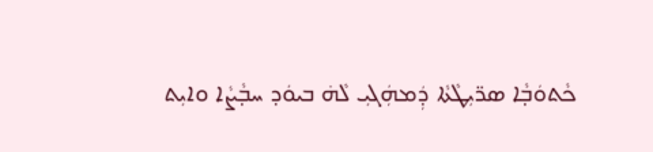ܟܵܬܘܿܒ̣ܵܐ ܣܪ̈ܝܼܛܵܬܵܐ ܕܲܡܗܲܓܝܼ ܠܵܗ݁ ܒܝܘܿܕ ܚܒ̣ܵܨܵܐ ܘܐܝܼܬ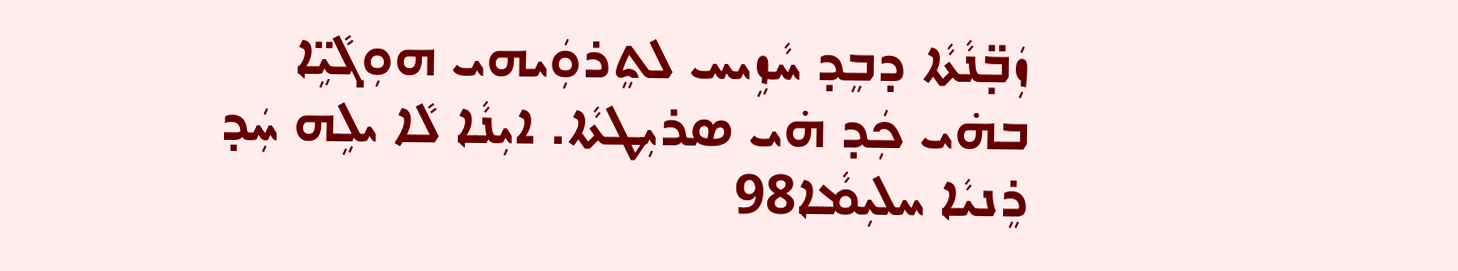ܙܲܒ̣̈ܢܵܬܵܐ ܕܒܸܕ ܚܵܙܹܝܚ ܠܬܸܪܘܲܝܗܝ ܗܘܼܓܵܝܹ̈ܐ ܒܗ݁ܝ ܟܲܕ ܗ݁ܝ ܣܪܝܼܛܬܵܐ. ܐܝܼܢܵܐ ܠܵܐ ܝܠܹܗ ܚܲܕ ܪܸܢܝܵܐ ܚܠܝܼܡܵܐ98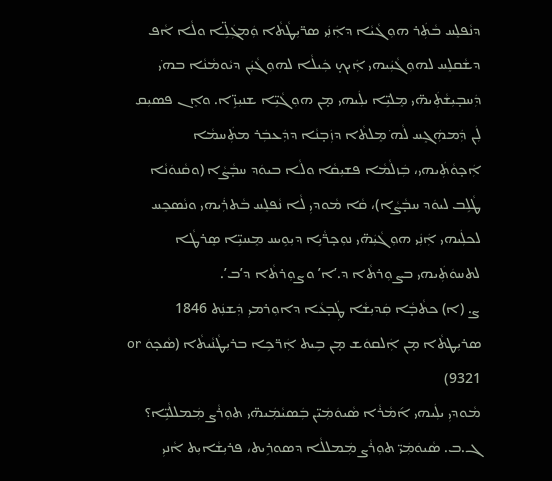ܕܢܵܦܠܸܚ ܒܵܬܲܪ ܗܘܼܓܵܝܵܐ ܕܐܲܢܲܝ ܣܪ̈ܝܼܛܵܬܵܐ ܘܲܡܓܲܠܹ̈ܐ ܘܠܵܐ ܐܵܦ ܕܫܵܩܠܸܚ ܠܗܘܼܓܵܝܲܝܗܝ ܐܲܝܟ̣ ܟܲܝܠܵܐ ܠܗܘܼܓܵܝܲܢ ܕܝܵܘܡܵܢܵܐ ܒܗ݁ܝ ܕܲܚܒ̣ܝܼܫܵܬܲܝܗ̈ܝ ܡܸܠܝܹ̈ܐ ܝܠܲܝܗܝ ܡ̣ܢ ܗܘܼܓܵܝܹ̈ܐ ܫܢܝܼܙܹ̈ܐ. ܘܐܸܢ ܦܣܝܼܩ ܠܲܢ ܕܲܡܗܲܓܸܚ ܠܵܗ݁ ܡܸܠܬܵܐ ܕܙܲܒ̣ܢܵܐ ܕܕܲܥܒܲܪ ܡܬܲܚܡܵܐ ܐܲܟ̣ܘܵܬܲܝܗܝ، ܒܲܙܠܵܡܵܐ ܦܫܝܼܩܵܐ ܘܠܵܐ ܒܝܘܿܕ ܚܒ̣ܵܨܵܐ (ܘܩܵܢܘܿܢܵܐ ܛܵܠܹܒ ܠܝܘܿܕ ܚܒ̣ܵܨܵܐ)، ܩܵܐ ܡܵܘܕܝܼ ܠܵܐ ܢܵܦܠܸܚ ܒܵܬܪܲܝܗܝ ܘܢܵܣܟܸܚ ܠܟܠܲܝܗܝ ܐܲܢܲܝ ܗܘܼܓܵܝܲܗ̈ܝ ܢܘܼܟ̣ܪ̈ܵܝܹܐ ܕܝܼܘܹܝܚ ܡܸܚܝܹ̈ܐ ܣܸܪܛܵܐ ܠܬܚܘܿܬܲܝܗܝ ܒܨܘܼܪܬܵܐ ܕ.’ܐ’ ܘܨܘܼܪܬܵܐ ܕ’ܒ’.
ܨ. (ܐ) ܟܬܵܒ̣ܵܐ ܩܲܕܝܼܫܵܐ ܛܲܒ̣ܥܵܐ ܕܐܘܼܪܡܝܼ ܕܲܫܢܲܬ 1846
ܣܪܝܼܛܬܵܐ ܡ̣ܢ ܐܲܠܩܘܿܫ ܡ̣ܢ ܒܹܝܬ ܐܲܪ̈ܟܹܐ ܒܪܝܼܛܵܢܵܝܬܵܐ (ܣܵܟ̣ܘܿ or 9321)
ܡܵܘܕܝܼ ܝܠܲܝܗܝ ܐ݇ܡܵܪܵܐ ܣܵܝܘܿܡܲܝ̈ܢ ܒܲܣܝܵܡܲܝܗ̈ܝ ܬܘܼܪܵܨ ܡܲܡܠܠܵܝܹ̈ܐ؟
ܓ.ܒ. ܣܵܝܘܿܡܲܝ̈ ܬܘܼܪܵܨ ܡܲܡܠܠܵܐ ܕܣܘܪܹܝܬ، ܦܪܝܼܫܵܐܝܼܬ ܐܵܢܝܼ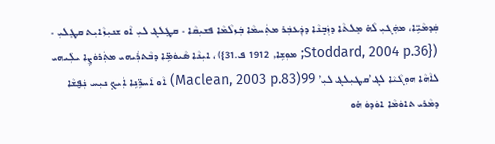ܩܲܕܡܵܝܹ̈ܐ، ܡܗܲܓܝܼ ܠܵܗ݁ ܡܸܠܬܵܐ ܕܙܲܒ̣ܢܵܐ ܕܕܲܥܒܲܪ ܡܬܲܚܡܵܐ ܒܲܙܠܵܡܵܐ ܦܫܝܼܩܵܐ ‐ ܩܛܸܠܔ ܠܝܼ ܐܵܘ ܫܢܝܼܙܵܐܝܼܬ ܩܛܸܠܝܼ ‐ ({Stoddard, 2004 p.36; ܡܘܼܫܹܐ, 1912 ܦ.31})، ܐܝܼܢܵܐ ܣܵܝܘܿܡܹ̈ܐ ܕܒܵܬܪܲܝܗܝ ܡܬܲܪܘܿܨܹܐ ܝܠܲܝܗܝ ܠܐܵܗܵܐ ܗܘܼܓܵܝܵܐ ܠܔ’ܩܛܝܼܠܔ ܠܝܼ’ Maclean, 2003 p.83)99) ܐܵܘ ܐ݇ܚܪܹ̈ܢܹܐ ܐܲܝܟ̣ ܢܝܼܚ ܢܲܦ̮ܫܵܐ ܕܡܵܪܝ ܬܐܘܿܡܵܐ ܐܘܿܕܘܿ ܗ݁ܘ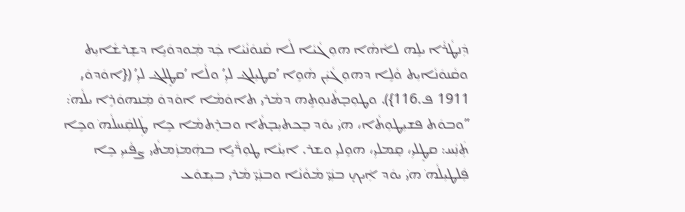ܕܲܢܛܵܪܵܐ ܝܠܹܗ ܠܐܵܗܵܐ ܗܘܼܓܵܝܵܐ ܠܵܐ ܩܵܢܘܿܢܵܝܵܐ ܟܲܕ ܡܲܘܕܘܿܝܹܐ ܕܫܸܪܫܵܐܝܼܬ ܘܩܵܢܘܿܢܵܐܝܼܬ ܘܵܠܹܐ ܕܗܘܼܓܵܝܲܢ ܗܵܘܹܐ ’ܩܛܝܼܠܔ ܠܝܼ’ ܘܠܵܐ ’ܩܛܸܠܔ ܠܝܼ’ ({ܐܘܿܕܘܿ, 1911 ܦ.116}). ܘܛܘܼܒ̣ܬܵܢܘܼܬܹܗ ܕܡܵܪܝ ܬܐܘܿܡܵܐ ܐܘܿܕܘܿ ܡܲܢܗܘܿܪܹܐ ܝܠܵܗ݁: ”ܘܒܘܿܬ ܦܫܝܼܛܘܼܬܵܐ، ܗ݁ܝ ܝܘܿܕ ܒܸܟܬܝܼܒ̣ܬܵܐ ܘܒܪܸܬܡܵܐ ܟܹܐ ܛܲܠܩܲܚܠܵܗ݁ ܘܟܹܐ ܬܲܢܲܚ: ܩܛܸܠܝܼ، ܩܸܡܠܝܼ، ܗܘܹܠܝܼ ܘܫܪ. ܐܝܼܢܵܐ ܛܘܼܪ̈ܵܝܹܐ ܒܗܲܡܙܲܡܬܵܝ ܨܦܵܝܝܼ ܟܹܐ ܦܲܠܛܝܼܠܵܗ݁ ܗ݁ܝ ܝܘܿܕ ܐܲܝܟ̣ ܒܢܲܝ̈ ܡܵܘܵܢܵܐ ܘܒܢܲܝ̈ ܡܵܪܝ ܒܝܼܫܘܿܥ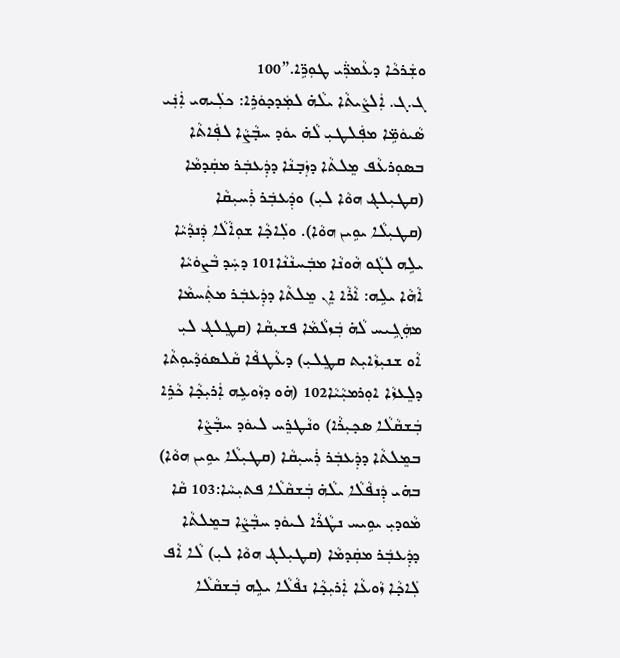ܘܫܲܪܟܵܐ ܕܥܵܡܪ̈ܲܝ ܛܘܼܪܹ̈ܐ.”100
ܓ.ܓ. ܐܲܠܨܵܝܬܵܐ ܝܠܵܗ݁ ܠܡܲܕܟ̣ܘܿܪܹܐ: ܟܠܲܝܗܝ ܐܲܢܲܝ ܣܵܝܘܿܡܹ̈ܐ ܡܦܲܠܛܝܼ ܠܵܗ݁ ܝܘܿܕ ܚܒ̣ܵܨܵܐ ܠܦܲܐܬܵܐ ܒܣܘܼܪܥܵܦ ܡܸܠܬܵܐ ܕܙܲܒ̣ܢܵܐ ܕܕܲܥܒܲܪ ܡܩܲܕܡܵܐ (ܩܛܝܼܠܔ ܗܘܵܐ ܠܝܼ) ܘܕܲܥܒܲܪ ܪܲܚܝܼܩܵܐ (ܩܛܝܼܠܵܐ ܝܘܹܝܢ ܗܘܵܐ). ܘܠܲܐܟ̣ܵܐ ܫܘܼܐܵܠܵܐ ܕܲܢܕܵܝܵܐ ܝܠܹܗ ܠܓܵܘ ܗܵܘܢܵܐ ܡܒܲܚܢܵܢܵܐ101 ܕܚܲܕ ܒܵܨܘܿܝܵܐ ܐܵܗܵܐ ܝܠܹܗ: ܐܵܪܵܐ ܐܸܢ ܡܸܠܬܵܐ ܕܕܲܥܒܲܪ ܡܬܲܚܡܵܐ ܡܗܲܓܹܝܚ ܠܵܗ݁ ܒܲܙܠܵܡܵܐ ܦܫܝܼܩܵܐ (ܩܛܸܠܔ ܠܝܼ ܐܵܘ ܫܢܝܼܙܵܐܝܼܬ ܩܛܸܠܝܼ) ܕܥܵܛܦܵܐ ܩܵܠܣܘܿܕܵܝܘܼܬܵܐ ܕܠܸܥܙܵܐ ܐܘܼܪܡܝܼܵܝܵܐ102 (ܗ݁ܘ ܕܙܵܘܥܹܗ ܐܲܪܝܼܟ̣ܵܐ ܟܵܪܹܐ ܒܲܫܩܵܠܵܐ ܣܟ̣ܝܼܪܵܐ) ܘܢܵܛܪܸܚ ܠܝܘܿܕ ܚܒ̣ܵܨܵܐ ܒܡܸܠܬܵܐ ܕܕܲܥܒܲܪ ܪܲܚܝܼܩܵܐ (ܩܛܝܼܠܵܐ ܝܘܹܝܢ ܗܘܵܐ) ܒܗ݁ܝ ܕܲܢܦܵܠܵܐ ܝܠܵܗ݁ ܒܲܫܩܵܠܵܐ ܦܬܝܼܚܵܐ:103 ܩܵܐ ܡܵܘܕܝܼ ܝܘܹܝܚ ܢܛܵܪܵܐ ܠܝܘܿܕ ܚܒ̣ܵܨܵܐ ܒܡܸܠܬܵܐ ܕܕܲܥܒܲܪ ܡܩܲܕܡܵܐ (ܩܛܝܼܠܔ ܗܘܵܐ ܠܝܼ) ܠܵܐ ܐܵܦ ܠܲܐܟ̣ܵܐ ܙܵܘܥܵܐ ܐܲܪܝܼܟ̣ܵܐ ܢܦܵܠܵܐ ܝܠܹܗ ܒܲܫܩܵܠܵܐ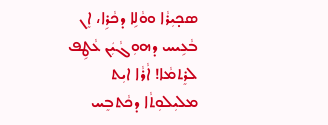ܣܟ̣ܝܼܪܵܐ ܘܘܵܠܹܐ ܕܟܵܪܹܐ، ܐܸܢ ܒܵܥܹܝܚ ܕܗܘܼܓܵܝܲܢ ܥܵܛܹܦ ܠܪܸܬܡܵܐ! ܐܵܪܵܐ ܐܝܼܬ ܡܠܝܼܠܘܼܬܵܐ ܕܟܵܬܒܸܚ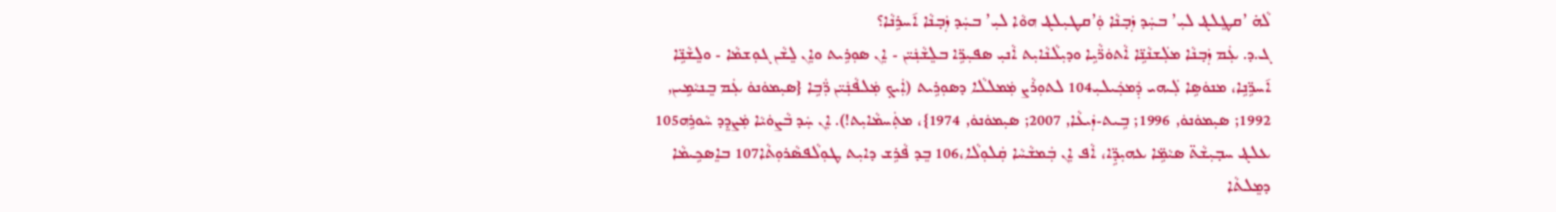ܠܵܗ݁ ’ܩܛܸܠܔ ܠܝܼ’ ܒܚܲܕ ܙܲܒ̣ܢܵܐ ܘܲ’ܩܛܝܼܠܔ ܗܘܵܐ ܠܝܼ’ ܒܚܲܕ ܙܲܒ̣ܢܵܐ ܐ݇ܚܪܹܢܵܐ؟
ܓ.ܕ. ܥܲܡ ܙܲܒ̣ܢܵܐ ܡܠܲܫܢܵܢܹ̈ܐ ܐܵܬܘܿܪ̈ܵܝܹܐ ܘܕܝܼܠܵܢܵܐܝܼܬ ܐܵܢܝܼ ܣܦܝܼܪܹ̈ܐ ܒܠܸܫܵܢܲܝ̈ܢ ‐ ܐܸܢ ܣܘܼܪܹܝܬ ܘܐܸܢ ܠܸܫܵܢ ܓܘܼܫܡܵܐ ‐ ܘܠܸܫܵܢܹ̈ܐ ܐ݇ܚܪܹ̈ܢܹܐ، ܡܢܘܿܣܹܐ ܠܲܝܗܝ ܕܲܡܟܲܝܠܝܼ104 ܠܬܘܼܪܵܨ ܡܲܡܠܠܵܐ ܕܣܘܼܪܹܝܬ (ܐܲܝܟ̣ ܡܲܠܦܵܢܲܝ̈ܢ ܪ̈ܲܒܹܐ {ܣܝܼܡܘܿܢܘܿ ܥܲܡ ܒܸܢܝܵܡܹܝܢ, 1992; ܣܝܼܡܘܿܢܘܿ, 1996; ܒܹܝܬ‐ܙܲܝܥܵܐ, 2007; ܣܝܼܡܘܿܢܘܿ, 1974}، ܡܬܲܚܡܵܐܝܼܬ!). ܐܸܢ ܚܲܕ ܒܵܨܘܿܝܵܐ ܡܲܨܕܸܕ ܚܵܘܪܹܗ105 ܥܠܔ ܚܒ̣ܝܼܫܵܬ̈ ܣܝܵܡܹ̈ܐ ܥܗܝܼܕܹ̈ܐ، ܐܵܦ ܐܸܢ ܒܲܡܫܵܚܵܐ ܩܲܠܘܼܠܵܐ،106 ܒܸܕ ܦܵܪܹܫ ܕܐܝܼܬ ܛܘܼܠܵܦܣܵܪܘܼܬܵܐ107 ܒܐܸܣܟܹܝܡܵܐ ܕܡܸܠܬܵܐ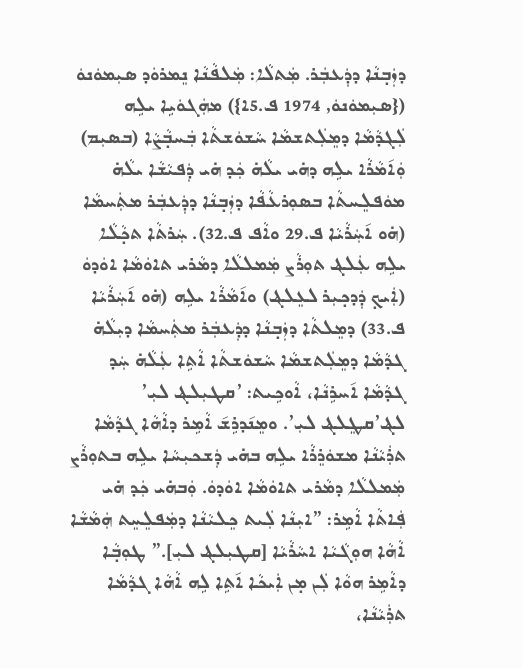ܕܙܲܒ̣ܢܵܐ ܕܕܲܥܒܲܪ. ܡܲܬܠܵܐ: ܡܲܠܦܵܢܵܐ ܢܸܡܪܘܿܕ ܣܝܼܡܘܿܢܘܿ ({ܣܝܼܡܘܿܢܘܿ, 1974 ܦ.5ܐ}) ܡܗܲܓܘܿܝܹܐ ܝܠܹܗ ܠܲܓܕܵܡܵܐ ܕܡܸܠܲܬܫܡܵܐ ܚܵܫܘܿܫܬܵܐ ܒܲܚܒ̣ܵܨܵܐ (ܒܣܝܼܡ) ܘܲܐ݇ܡܵܪܵܐ ܝܠܹܗ ܕܗ݁ܝ ܝܠܵܗ݁ ܟܲܕ ܗ݁ܝ ܕܲܦܝܵܫܵܐ ܝܠܵܗ݁ ܡܘܿܦܠܸܚܬܵܐ ܒܣܘܼܪܥܵܦܵܐ ܕܙܲܒ̣ܢܵܐ ܕܕܲܥܒܲܪ ܡܬܲܚܡܵܐ (ܗ݁ܘ ܐ݇ܚܲܪܵܝܵܐ ܦ.29 ܘܐܵܦ ܦ.32). ܚܲܪܬܵܐ ܬܟ̣ܵܠܵܐ ܝܠܹܗ ܥܲܠܔ ܬܘܼܪܵܨ ܡܲܡܠܠܵܐ ܕܡܵܪܝ ܬܐܘܿܡܵܐ ܐܘܿܕܘܿ (ܐܲܝܟ̣ ܕܲܕܟ̣ܝܼܪ ܠܥܸܠܔ) ܘܐ݇ܡܵܪܵܐ ܝܠܹܗ (ܗ݁ܘ ܐ݇ܚܲܪܵܝܵܐ ܦ.33) ܕܡܸܠܬܵܐ ܕܙܲܒ̣ܢܵܐ ܕܕܲܥܒܲܪ ܡܬܲܚܡܵܐ ܕܝܼܠܵܗ݁ ܓܕܵܡܵܐ ܕܡܸܠܲܬܫܡܵܐ ܚܵܫܘܿܫܬܵܐ ܐܵܬܹܐ ܥܲܠܵܗ݁ ܚܲܕ ܓܕܵܡܵܐ ܐ݇ܚܪܹܢܵܐ، ܐܵܘܟܹܝܬ: ’ܩܛܝܼܠܔ ܠܝܼ’ ܠܔ’ܩܛܸܠܔ ܠܝܼ’. ܘܡܸܢ݇ܕܪܹܫ݇ ܐܵܡܹܪ ܕܐܵܗܵܐ ܓܕܵܡܵܐ ܬܪܲܝܵܢܵܐ ܡܫܘܿܪܸܪܵܐ ܝܠܹܗ ܒܗ݁ܝ ܕܲܫܟܝܼܚܵܐ ܝܠܹܗ ܒܬܘܼܪܵܨ ܡܲܡܠܠܵܐ ܕܡܵܪܝ ܬܐܘܿܡܵܐ ܐܘܿܕܘܿ. ܘܲܒܗ݁ܝ ܟܲܕ ܗ݁ܝ ܦܲܐܬܵܐ ܐܵܡܹܪ: ”ܐܝܼܢܵܐ ܠܲܝܬ ܟܸܠܝܵܢܵܐ ܕܡܲܦܠܸܚܸܬ ܗܲܡܵܫܵܐ ܐܵܗܵܐ ܗܘܼܓܵܝܵܐ ܐܚܵܪܵܝܵܐ [ܩܛܝܼܠܔ ܠܝܼ].” ܛܘܼܒ̣ܵܐ ܕܐܵܡܹܪ ܗܘܵܐ ܠܲܢ ܡ̣ܢ ܐܲܝܟܵܐ ܐ݇ܬܹܐ ܠܹܗ ܐܵܗܵܐ ܓܕܵܡܵܐ ܬܪܲܝܵܢܵܐ،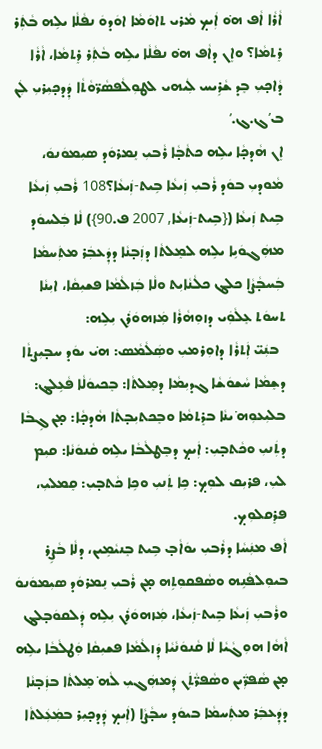ܐܵܪܵܐ ܐܵܦ ܗ݁ܘ ܐܲܝܟ̣ ܡܵܪܝ ܬܐܘܿܡܵܐ ܐܘܿܕܘܿ ܢܦܵܠܵܐ ܝܠܹܗ ܒܵܬܲܪ ܪܸܬܡܵܐ؟ ܘܐܸܢ ܕܐܵܦ ܗ݁ܘ ܢܦܵܠܵܐ ܝܠܹܗ ܒܵܬܲܪ ܪܸܬܡܵܐ، ܐܵܪܵܐ ܕܵܐܟ̣ܝܼ ܒܸܕ ܫܵܪܹܝܚ ܠܲܝܗܝ ܠܛܘܼܠܵܦܣܵܪ̈ܘܵܬܵܐ ܕܲܕܟ̣ܝܼܪܝܼ ܠܲܢ ܒ’ܓ.ܓ.’
ܐܸܢ ܗܵܕܟ̣ܵܐ ܝܠܹܗ ܟܬܵܒ̣ܵܐ ܪܵܒܝܼ ܢܸܡܪܘܿܕ ܣܝܼܡܘܿܢܘܿ، ܡܵܘܕܝܼ ܒܘܿܕ ܪܵܒܝܼ ܙܲܝܥܵܐ ܒܹܝܬ‐ܙܲܝܥܵܐ؟108 ܪܵܒܝܼ ܙܲܝܥܵܐ ܒܹܝܬ ܙܲܝܥܵܐ ({ܒܹܝܬ‐ܙܲܝܥܵܐ, 2007 ܦ.90}) ܠܵܐ ܒܲܠܚܘܿܕ ܡܗܲܓܘܿܝܹܐ ܝܠܹܗ ܠܡܸܠܬܵܐ ܕܙܲܒ̣ܢܵܐ ܕܕܲܥܒܲܪ ܡܬܲܚܡܵܐ ܒܲܚܒ̣ܵܨܵܐ ܟܠܔ ܟܠܵܢܵܐܝܼܬ ܘܠܵܐ ܒܲܙܠܵܡܵܐ ܦܫܝܼܩܵܐ، ܐܝܼܢܵܐ ܬܚܘܿܬ ܥܸܠܵܘܲܝ ܕܙܘܼܗܵܪܵܐ ܡܲܙܗܘܿܪܲܢ ܝܼܠܹܗ:
  ܒܢܲܝ̈ ܐܲܬܪܵܐ ܕܐܘܼܪܡܝܼ ܘܣܲܠܵܡܵܣ: ܗ݁ܝ ܝܘܿܕ ܚܒ̣ܝܼܨܬܵܐ ܕܫܸܡܵܐ ܚܵܫܘܿܫܵܐ ܓܕܝܼܡܵܐ ܕܡܸܠܬܵܐ: ܒܸܟܝܘܿܠܵܐ ܦܵܥܹܠܔ: ܒܠܝܼܥܘܼܗ݁ ܝܢܵܐ ܒܪܸܬܡܵܐ ܘܒܸܟܬܝܼܒ̣ܬܵܐ ܗܵܕܟ̣ܵܐ: ܡ̣ܢ ܓܹܒܵܐ ܕܬܲܢܝܼ ܘܟܵܬܒ̣ܝܼ: ܐܲܝܟ̣ ܕܒܸܛܠܵܒܵܐ ܝܠܹܗ ܩܵܢܘܿܢܵܐ: ܩܝܼܡ ܠܝܼ، ܦܪܝܼܩ ܠܘܼܟ̣: ܟܹܐ ܬܲܢܝܼ ܘܟܹܐ ܟܵܬܒ̣ܝܼ: ܩܸܡܠܝܼ، ܦܪܸܩܠܘܼܟ̣.
ܐܵܦ ܡܢܲܚܵܐ ܕܪܵܒܝܼ ܝܘܿܐܵܒ̣ ܒܹܝܬ ܒܸܢܝܵܡܹܝܢ، ܕܠܵܐ ܒܵܨܹܪ ܒܝܘܼܠܦܵܢܹܗ ܘܣܵܦܩܘܼܬܹܗ ܡ̣ܢ ܪܵܒܝܼ ܢܸܡܪܘܿܕ ܣܝܼܡܘܿܢܘܿ ܘܪܵܒܝܼ ܙܲܝܥܵܐ ܒܹܝܬ‐ܙܲܝܥܵܐ، ܡܲܙܗܘܿܪܲܢ ܝܼܠܹܗ ܕܲܠܩܘܿܒ̣ܠܔ ܐܵܗܵܐ ܗܘܼܓܵܝܵܐ ܠܵܐ ܩܵܢܘܿܢܵܝܵܐ ܕܲܙܠܵܡܵܐ ܦܫܝܼܩܵܐ ܘܲܛܠܵܒܵܐ ܝܠܹܗ ܡ̣ܢ ܣܵܦܪ̈ܲܝܢ ܘܣܵܦܪ̈ܵܬܲܢ ܕܲܡܗܲܓܝܼ ܠܵܗ݁ ܡܸܠܬܵܐ ܒܙܲܒ̣ܢܵܐ ܕܕܲܥܒܲܪ ܡܬܲܚܡܵܐ ܒܝܘܿܕ ܚܒ̣ܵܨܵܐ (ܐܲܝܟ̣ ܕܲܕܟ̣ܝܼܪ ܒܡܲܥܲܠܬܵܐ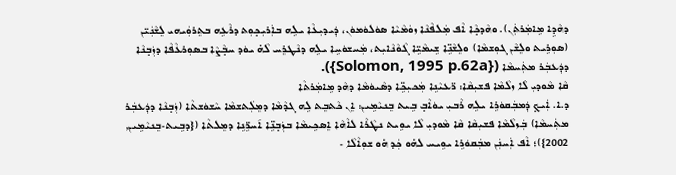ܕܗܵܕܹܐ ܡܹܐܡܲܪܬܲܢ). ܘܗܵܕܟ̣ܵܐ ܐܵܦ ܡܲܠܦܵܢܵܐ ܙܘܿܡܵܝܵܐ ܣܘܿܠܘܿܡܘܿܢ، ܕܲܝܕܝܼܥܵܐ ܝܠܹܗ ܒܐܲܪܝܼܟ̣ܘܼܬ ܕܪܵܥܹܗ ܒܬܸܪܘܲܝܗܝ ܠܸܫܵܢܲܝ̈ܢ (ܣܘܼܪܹܝܬ ܘܠܸܫܵܢ ܓܘܼܫܡܵܐ) ܘܠܸܫܵܢܹ̈ܐ ܫܹܝܡܵܝܹ̈ܐ ܓܵܘܵܢܵܐܝܼܬ، ܡܲܚܫܘܿܚܹܐ ܝܠܹܗ ܕܢܵܛܪܸܚ ܠܵܗ݁ ܝܘܿܕ ܚܒ̣ܵܨܵܐ ܒܣܘܼܪܥܵܦܵܐ ܕܙܲܒ̣ܢܵܐ ܕܕܲܥܒܲܪ ܡܬܲܚܡܵܐ ({Solomon, 1995 p.62a}).
ܩܵܐ ܡܵܘܕܝܼ ܠܵܐ ܙܠܵܡܵܐ ܦܫܝܼܩܵܐ: ܪ̈ܥܝܵܢܹܐ ܡܲܟܝܼܟܹ̈ܐ ܕܣܵܝܘܿܡܵܐ ܕܗܵܕ ܡܹܐܡܲܪܬܵܐ
ܕ.ܐ. ܐܲܝܟ̣ ܕܲܡܒܲܩܘܿܪܹܐ ܝܠܹܗ ܪܵܒܝܼ ܝܘܿܐܵܒ̣ ܒܹܝܬ ܒܸܢܝܵܡܹܝܢ: ܐܸܢ ܟܵܬܒܸܬ ܠܹܗ ܓܕܵܡܵܐ ܕܡܸܠܲܬܫܡܵܐ ܚܵܫܘܿܫܬܵܐ (ܙܲܒ̣ܢܵܐ ܕܕܲܥܒܲܪ ܡܬܲܚܡܵܐ) ܒܲܙܠܵܡܵܐ ܦܫܝܼܩܵܐ ܩܵܐ ܡܵܘܕܝܼ ܠܵܐ ܝܘܹܝܬ ܢܛܵܪܵܐ ܠܐܵܗܵܐ ܐܸܣܟܹܝܡܵܐ ܒܙܲܒ̣ܢܹ̈ܐ ܐ݇ܚܪܹ̈ܢܹܐ ܕܡܸܠܬܵܐ ({ܕܒܹܝܬ‐ܒܸܢܝܵܡܹܝܢ, 2002})؛ ܐܵܦ ܐܲܚܢܲܢ ܡܒܲܩܘܿܪܹܐ ܝܘܹܝܚ ܠܗ݁ܘ ܟܲܕ ܗ݁ܘ ܫܘܼܐܵܠܵܐ ‐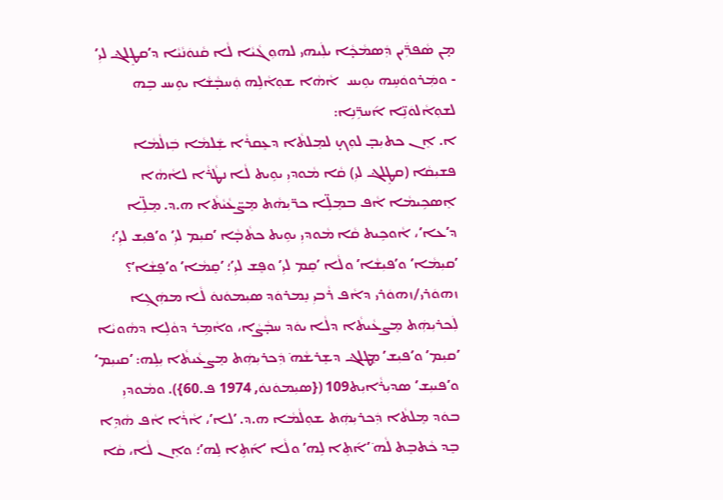ܡ̣ܢ ܣܵܦܪ̈ܲܝܢ ܕܲܣܡܵܟ̣ܵܐ ܝܠܲܝܗܝ ܠܗܘܼܓܵܝܵܐ ܠܵܐ ܩܵܢܘܿܢܵܝܵܐ ܕ’ܩܛܸܠܔ ܠܝܼ’ ‐ ܘܡܲܪܘܘܿܚܹܗ ܝܘܹܝܚ  ܐܵܗܵܐ ܫܘܼܐܵܠܹܗ ܘܲܚܒ̣ܵܫܵܐ ܝܘܹܝܚ ܒܹܗ ܠܫܘܼܐܵܠܘܿܢܹ̈ܐ ܐ݇ܚܪܹ̈ܢܹܐ:
ܐ. ܐܸܢ ܟܬܝܼܒ̣ ܠܘܼܟ̣ ܠܡܸܠܬܵܐ ܕܥܸܩܪܵܐ ܫܲܠܡܵܐ ܒܲܙܠܵܡܵܐ ܦܫܝܼܩܵܐ (ܩܛܸܠܔ ܠܝܼ) ܩܵܐ ܡܵܘܕܝܼ ܝܘܹܝܬ ܠܵܐ ܢܛܵܪܵܐ ܠܐܵܗܵܐ ܐܸܣܟܹܝܡܵܐ ܐܵܦ ܒܡܸܠܹ̈ܐ ܟܪ̈ܝܼܗܵܬ ܡܸܨ̈ܥܵܝܵܬܵܐ ܗ.ܕ. ܡܸܠܹ̈ܐ ܕ’ܥܐ’، ܐܵܘܟܹܝܬ ܩܵܐ ܡܵܘܕܝܼ ܝܘܹܝܬ ܟܬܵܒ̣ܵܐ ’ܩܝܼܡ ܠܝܼ’ ܘ’ܦܝܼܫ ܠܝܼ’؛ ’ܩܝܼܡܵܐ’ ܘ’ܦܝܼܫܵܐ’ ܘܠܵܐ ’ܩܸܡ ܠܝܼ’ ܘܦܸܫ ܠܝܼ’؛ ’ܩܸܡܵܐ’ ܘ’ܦܸܫܵܐ’؟ ܙܗܘܿܪܝ/ܙܗܘܿܪܝ ܕܐܵܦ ܪܵܒܝܼ ܢܸܡܪܘܿܕ ܣܝܼܡܘܿܢܘܿ ܠܵܐ ܡܗܲܓܹܐ ܠܲܟܪܝܼܗܲܬ ܡܸܨܥܵܝܬܵܐ ܕܠܵܐ ܝܘܿܕ ܚܒ̣ܵܨܵܐ، ܘܐܵܡܹܪ ܕܘܵܠܹܐ ܕܗܵܘܝܵܐ ’ܩܝܼܡ’ ܘ’ܦܝܼܫ’ ܡܸܛܠܔ ܕܫܸܪܫܵܗ݁ ܕܲܟܪܝܼܗܲܬ ܡܸܨܥܵܝܬܵܐ ܝܼܠܹܗ: ’ܩܝܝܼܡ’ ܘ’ܦܝܝܼܫ’ ܣܕܝܼܪܵܐܝܼܬ109 ({ܣܝܼܡܘܿܢܘܿ, 1974 ܦ.60}). ܘܡܵܘܕܝܼ ܒܘܿܕ ܡܸܠܬܵܐ ܕܲܟܪܝܼܗܲܬ ܫܘܼܠܵܡܵܐ ܗ.ܕ. ’ܠܐ’، ܐܵܪܵܐ ܐܵܦ ܗܵܕܹܐ ܒܸܕ ܟܵܬܒܸܬ ܠܵܗ݁ ’ܐ݇ܬܸܐ ܠܹܗ’ ܘܠܵܐ ’ܐ݇ܬܹܐ ܠܹܗ’؛ ܘܐܸܢ ܠܵܐ، ܩܵܐ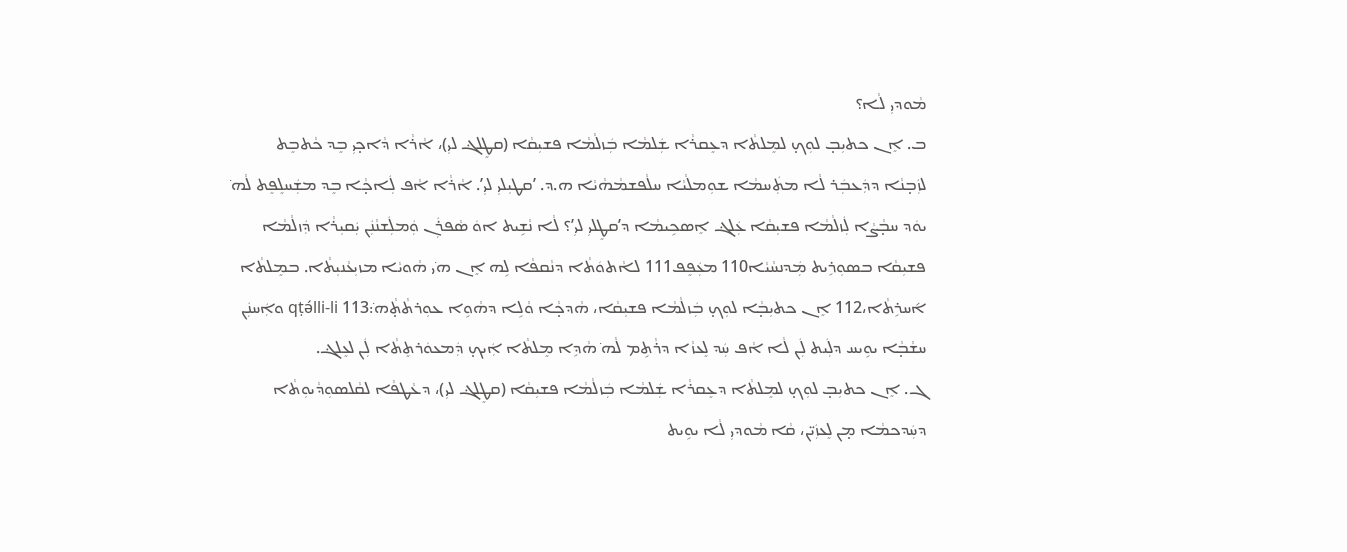ܡܵܘܕܝܼ ܠܵܐ؟
ܒ. ܐܸܢ ܟܬܝܼܒ̣ ܠܘܼܟ̣ ܠܡܸܠܬܵܐ ܕܥܸܩܪܵܐ ܫܲܠܡܵܐ ܒܲܙܠܵܡܵܐ ܦܫܝܼܩܵܐ (ܩܛܸܠܔ ܠܝܼ)، ܐܵܪܵܐ ܕܵܐܟ̣ܝܼ ܒܸܕ ܟܵܬܒܸܬ ܠܙܲܒ̣ܢܵܐ ܕܕܲܥܒܲܪ ܠܵܐ ܡܬܲܚܡܵܐ ܫܘܼܡܠܵܝܵܐ ܚܠܵܦܫܡܵܗܵܝܵܐ ܗ.ܕ. ’ܩܛܝܼܠܝܼ ܠܝܼ’. ܐܵܪܵܐ ܐܵܦ ܠܲܐܟ̣ܵܐ ܒܸܕ ܡܫܲܚܠܸܦܸܬ ܠܵܗ݁ ܝܘܿܕ ܚܒ̣ܵܨܵܐ ܠܲܙܠܵܡܵܐ ܦܫܝܼܩܵܐ ܥܲܠܔ ܐܸܣܟܹܝܡܵܐ ܕ’ܩܛܸܠܝܼ ܠܝܼ’؟ ܠܵܐ ܢܵܫܹܝܬ ܐܘܿ ܣܵܦܪܲܢ ܘܲܡܠܲܫܢܵܢܲܢ ܝܲܩܝܼܪܵܐ ܕܲܙܠܵܡܵܐ ܦܫܝܼܩܵܐ ܒܣܘܼܪܹܝܬ ܡܲܕܢܚܵܝܵܐ110 ܡܥܲܦܸܦ111 ܠܐܵܬܘܿܬܵܐ ܕܢܵܩܦܵܐ ܠܹܗ ܐܸܢ ܗ݁ܝ ܗܵܘܝܵܐ ܡܙܝܼܥܵܢܝܼܬܵܐ. ܒܡܸܠܬܵܐ ܐ݇ܚܪܹܬܵܐ،112 ܐܸܢ ܟܬܝܼܒ̣ܵܐ ܠܘܼܟ̣ ܒܲܙܠܵܡܵܐ ܦܫܝܼܩܵܐ، ܗܵܕܟ̣ܵܐ ܘܵܠܹܐ ܕܗܵܘܹܐ ܥܘܼܪܬܵܬ̣ܵܗ݁:113 qṭǝ́lli-li ܘܐܲܚܢܲܢ ܚܫܵܒ̣ܵܐ ܝܘܹܝܚ ܕܠܲܝܬ ܠܲܢ ܠܵܐ ܐܵܦ ܚܲܕ ܠܸܥܙܵܐ ܕܪܵܬܹܡ ܠܵܗ݁ ܗܵܕܹܐ ܡܸܠܬܵܐ ܐܲܝܟ̣ ܕܲܡܥܘܿܪܬܸܬܵܐ ܠܲܢ ܠܥܸܠܔ.
ܓ. ܐܸܢ ܟܬܝܼܒ̣ ܠܘܼܟ̣ ܠܡܸܠܬܵܐ ܕܥܸܩܪܵܐ ܫܲܠܡܵܐ ܒܲܙܠܵܡܵܐ ܦܫܝܼܩܵܐ (ܩܛܸܠܔ ܠܝܼ)، ܕܥܵܛܦܵܐ ܠܩܵܠܣܘܼܕܵܝܘܼܬܵܐ ܕܚܲܕܟܡܵܐ ܡ̣ܢ ܠܸܥܙܲܝ̈ܢ، ܩܵܐ ܡܵܘܕܝܼ ܠܵܐ ܝܘܹܝܬ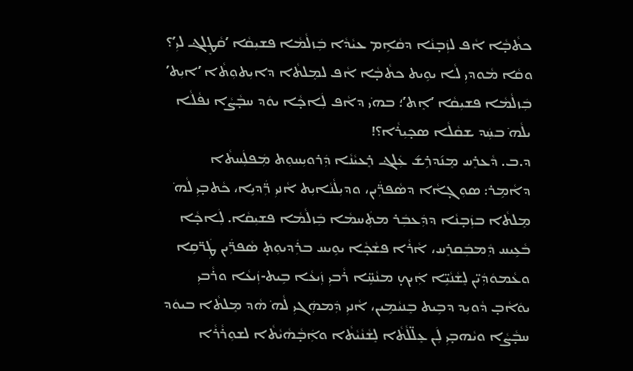ܟܬܵܒ̣ܵܐ ܐܵܦ ܠܙܲܒ̣ܢܵܐ ܕܩܵܐܹܡ ܥܝܵܕܵܐ ܒܲܙܠܵܡܵܐ ܦܫܝܼܩܵܐ ’ܩܵܛܸܠܔ ܠܝܼ’؟ ܘܩܵܐ ܡܵܘܕܝܼ ܠܵܐ ܝܘܹܝܬ ܟܬܵܒ̣ܵܐ ܐܵܦ ܠܡܸܠܬܵܐ ܕܐܝܼܬܘܼܬܵܐ ’ܐܝܼܬ’ ܒܲܙܠܵܡܵܐ ܦܫܝܼܩܵܐ ’ܐܸܬ’؛ ܒܗ݁ܝ ܕܐܵܦ ܠܲܐܟ̣ܵܐ ܝܘܿܕ ܚܒ̣ܵܨܵܐ ܢܦܵܠܵܐ ܝܠܵܗ݁ ܒܚܲܕ ܫܩܵܠܵܐ ܣܟ̣ܝܼܪܵܐ؟!
ܕ.ܒ. ܕܵܥܪܸܚ ܡܸܢ݇ܕܪܹܫ݇ ܥܲܠܔ ܪܸܥܝܵܢܵܐ ܕܲܪܘܝܼܚܘܼܬ ܡܲܦܠܲܚܬܵܐ ܕܐܵܡܹܪ: ܣܘܼܓ̣ܐܵܐ ܕܣܵܦܪ̈ܲܝܢ، ܘܕܝܼܠܵܢܵܐܝܼܬ ܐܵܢܝܼ ܪ̈ܲܕܝܹܐ، ܟܵܬܒ̣ܝܼ ܠܵܗ݁ ܡܸܠܬܵܐ ܒܙܲܒ̣ܢܵܐ ܕܕܲܥܒܲܪ ܡܬܲܚܡܵܐ ܒܲܙܠܵܡܵܐ ܦܫܝܼܩܵܐ. ܠܲܐܟ̣ܵܐ ܒܵܥܹܝܚ ܕܲܡܒܲܩܪܸܚ، ܐܵܪܵܐ ܦܫܵܟ̣ܵܐ ܝܘܹܝܚ ܒܪܲܕܝܘܼܬ̣ ܣܵܦܪ̈ܲܝܢ ܛܲܪ̈ܩܹܐ ܘܥܵܡܘܿܕܲܝ̈ܢ ܠܸܫܵܢܵܝܹ̈ܐ ܐܲܝܟ̣ ܡܢܵܚܹ̈ܐ ܪܵܒܝܼ ܙܲܝܥܵܐ ܒܹܝܬ‐ܙܲܝܥܵܐ ܘܪܵܒܝܼ ܝܘܿܐܵܒ̣ ܕܵܘܝܼܕ ܕܒܹܝܬ ܒܸܢܝܵܡܹܝܢ، ܐܵܢܝܼ ܕܲܡܗܲܓܝܼ ܠܵܗ݁ ܗܵܕ ܡܸܠܬܵܐ ܒܝܘܿܕ ܚܒ̣ܵܨܵܐ ܘܝܵܗܒ̣ܝܼ ܠܲܢ ܥܸܠ̈ܠܵܬܵܐ ܠܸܫܵܢܵܝܵܬܵܐ ܘܐܲܒ̣ܵܗܵܝܵܬܵܐ ܠܫܘܼܪܵܪܵܐ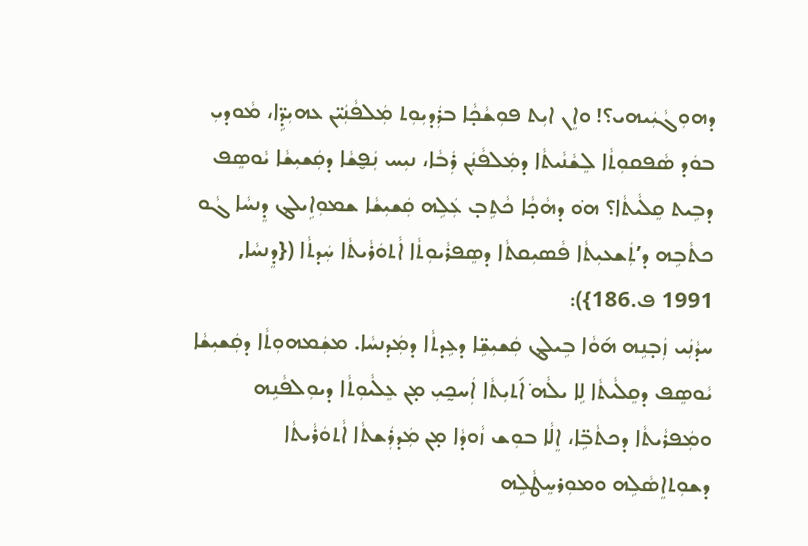ܕܗܘܼܓܵܝܲܝܗܝ؟! ܘܐܸܢ ܐܝܼܬ ܦܘܼܫܵܟ̣ܵܐ ܒܪܲܕܝܼܘܼܬ ܡܲܠܦܵܢܲܝ̈ܢ ܥܗܝܼܕܹ̈ܐ، ܡܵܘܕܝܼ ܒܘܿܕ ܣܵܦܩܘܼܬܵܐ ܠܸܫܵܢܵܝܬܵܐ ܕܡܲܠܦܵܢܲܢ ܪܲܒܵܐ، ܢܝܼܚ ܢܲܦ̮ܫܵܐ ܕܩܲܫܝܼܫܵܐ ܝܵܘܣܸܦ ܕܒܹܝܬ ܩܸܠܵܝܬܵܐ؟ ܗ݁ܘ ܕܗܵܟ̣ܵܐ ܟܵܬܹܒ̣ ܥܲܠܹܗ ܩܲܫܝܼܫܵܐ ܫܡܘܼܐܹܝܠܔ ܕܸܢܚܵܐ ܓܵܘ ܟܬܵܒܹܗ ܕ’ܬܲܫܥܝܼܬܵܐ ܦܵܣܝܼܩܬܵܐ ܕܣܸܦܪܵܝܘܼܬܵܐ ܐܵܬܘܿܪܵܝܬܵܐ ܚܲܕܬܵܐ ({ܕܸܢܚܵܐ, 1991 ܦ.186}):
ܚܕܵܢܲܝ ܙܲܒ̣ܢܹܗ ܗ݇ܘܵܐ ܒܹܝܠܔ ܩܲܫܝܼܫܹ̈ܐ ܕܥܹܕܬܵܐ ܕܡܲܕܢܚܵܐ. ܡܫܲܡܗܘܼܬܵܐ ܕܩܲܫܝܼܫܵܐ ܝܵܘܣܸܦ ܕܩܸܠܵܝܬܵܐ ܠܹܐ ܝܠܵܗ݁ ܐ݇ܬܝܼܬܵܐ ܐܲܚܟ̰ܝܼ ܡ̣ܢ ܥܸܠܵܝܘܼܬܵܐ ܕܝܘܼܠܦܵܢܹܗ ܘܡܲܦܪܵܝܬܵܐ ܕܟܬܵܒܹ̈ܐ، ܐܸܠܵܐ ܒܘܼܫ ܙܵܘܕܵܐ ܡ̣ܢ ܡܲܕܪܲܫܬܵܐ ܐܵܬܘܿܪܵܝܬܵܐ ܕܫܘܼܬܐܸܣܵܠܹܗ ܘܡܘܼܪܚܸܛܵܠܹܗ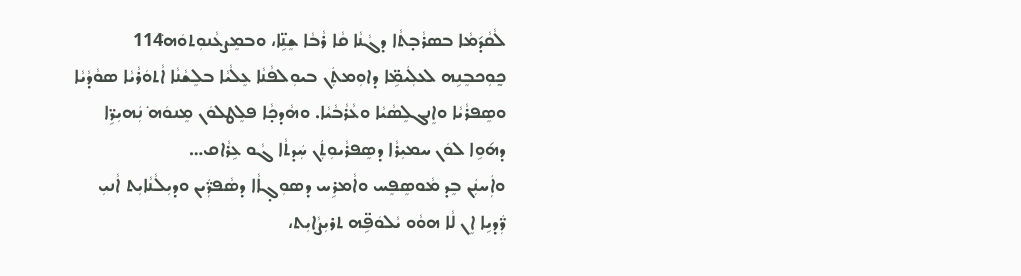ܠܵܩܵܕ݇ܡܵܐ ܒܣܪܵܒ̣ܬܵܐ ܕܓܵܢܵܐ ܩܵܐ ܪܵܒܵܐ ܫܸܢܹ̈ܐ، ܘܒܡܸܨܥܵܢܘܼܬܘܿܗ݁114 ܟ̰ܘܼܟܒܸܢܹܗ ܠܥܠܲܝܡܹ̈ܐ ܕܐܘܼܡܬܲܢ ܒܝܘܼܠܦܵܢܵܐ ܥܸܠܵܝܵܐ ܒܠܸܫܵܢܵܐ ܐܵܬܘܿܪܵܝܵܐ ܣܘܵܕܵܝܵܐ ܘܣܸܦܪܵܝܵܐ ܘܐܸܢܓܠܸܣܵܝܵܐ ܘܥܵܪܵܒܵܝܵܐ. ܘܗܵܕܟ̣ܵܐ ܦܠܸܛܠܘܿܢ ܡܸܢܘܿܗ݁ ܢܲܗܝܼܪܹ̈ܐ ܕܗ݇ܘܹܐ ܠܘܿܢ ܚܡܝܼܪܵܐ ܕܣܸܦܪܵܝܘܼܬܲܢ ܚܲܕܬܵܐ ܓܵܘ ܥܹܪܵܐܩ…
ܘܐܲܚܢܲܢ ܒܸܕ ܡܵܘܣܸܦܸܚ ܘܐܵܡܪܹܚ ܕܣܘܼܓ̣ܐܵܐ ܕܣܵܦܪ̈ܲܝܢ ܘܕܝܼܠܵܢܵܐܝܼܬ ܐܵܢܝܼ ܪ̈ܲܕܝܹܐ ܐܸܢ ܠܵܐ ܗܘܵܘ ܝܵܠܘܿܦܹ̈ܗ ܬܪܝܼܨܵܐܝܼܬ،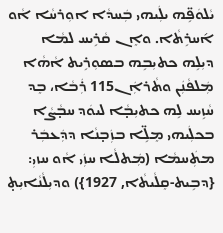ܝܵܠܘܿܦܹ̈ܗ ܝܠܲܝܗܝ ܒܲܚܕܵܐ ܐܘܼܪܚܵܐ ܐܵܘ ܐ݇ܚܪܹܬܵܐ. ܘܐܸܢ ܩܵܪܹܝܚ ܠܡܵܐ ܕܝܼܠܹܗ ܟܬܝܼܒܹܗ ܒܣܘܼܪܹܝܬ ܐܵܗܵܐ ܡܲܠܦܵܢܲܢ ܘܬܵܪܐܲܢ115 ܪܲܒܵܐ، ܒܸܕ ܚܵܙܹܝܚ ܠܹܗ ܟܬܝܼܒ̣ܵܐ ܠܝܘܿܕ ܚܒ̣ܵܨܵܐ ܒܟܠܲܝܗܝ ܡܸܠܹ̈ܐ ܒܙܲܒ̣ܢܵܐ ܕܕܲܥܒܲܪ ܡܬܲܚܡܵܐ (ܡܲܬܠܵܐ ܚܙܲܝ ܐܵܘ ܚܙܝܼ: {ܕܒܹܝܬ‐ܩܸܠܵܝܬܵܐ, 1927}) ܘܕܝܼܠܵܢܵܐܝܼܬ̣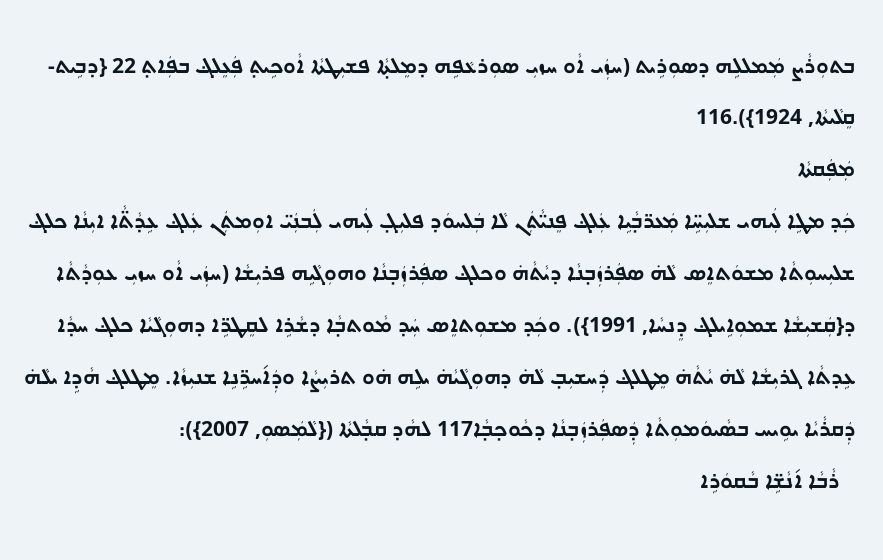ܒܬܘܼܪܵܨ ܡܲܡܠܠܹܗ ܕܣܘܼܪܹܝܬ (ܚܙܲܝ ܐܵܘ ܚܙܝܼ ܣܘܼܪܥܵܦܹܗ ܕܡܸܠܬ̣ܵܐ ܦܫܝܼܛܬܵܐ ܐܵܘܟܹܝܬ̣ ܦܲܥܸܠܔ ܒܦܲܐܬ̣ 22 {ܕܒܹܝܬ‐ܩܸܠܵܝܬܵܐ, 1924}).116
ܡܲܦܲܩܬܵܐ
ܟܲܕ ܡܛܹܐ ܠܲܝܗܝ ܫܠܝܼܚܹ̈ܐ ܡܲܥܪ̈ܒ̣ܵܝܹܐ ܥܲܠܔ ܦܸܢܝ̈ܵܬܲܢ ܠܵܐ ܒܲܠܚܘܿܕ ܦܠܝܼܓ̣ ܠܲܝܗܝ ܠܲܒܢܲܝ̈ ܐܘܼܡܬܲܢ ܥܲܠܔ ܥܹܕܵܬ̈ܵܐ ܐܝܼܢܵܐ ܟܠܔ ܫܠܝܼܚܘܼܬܵܐ ܡܫܘܿܬܐܸܣ ܠܵܗ݁ ܣܦܲܪܙܲܒ̣ܢܵܐ ܕܝܵܬܵܗ݁ ܘܟܠܔ ܣܦܲܪܙܲܒ̣ܢܵܐ ܘܗܘܼܓܵܝܹܗ ܦܪܝܼܫܵܐ (ܚܙܲܝ ܐܵܘ ܚܙܝܼ ܥܘܼܕܵܬܵܐ ܕ{ܩܲܫܝܼܫܵܐ ܫܡܘܼܐܹܝܠܔ ܕܸܢܚܵܐ, 1991}). ܘܟܲܕ ܡܫܘܼܬܐܸܣ ܚܲܕ ܡܵܘܬܒ̣ܵܐ ܕܫܵܪܹܐ ܠܩܸܛܪܹ̈ܐ ܕܗܘܼܓܵܝܵܐ ܟܠܔ ܚܕܵܐ ܥܹܕܬܵܐ ܓܪܝܼܫܵܐ ܠܵܗ݁ ܝܵܬܵܗ݁ ܡܸܛܠܔ ܕܲܚܫܝܼܒ̣ ܠܵܗ݁ ܕܗܘܼܓܵܝܵܗ݁ ܝܠܹܗ ܗ݁ܘ ܬܪܝܼܨܵܐ ܘܕܲܐ݇ܚܪܹ̈ܢܹܐ ܫܢܝܼܙܵܐ. ܡܸܛܠܔ ܗܵܕܹܐ ܝܠܵܗ݁ ܕܲܩܪܵܝܵܐ ܝܘܹܝܚ ܒܣܵܝܘܿܡܘܼܬܵܐ ܕܲܣܦܲܪܙܲܒ̣ܢܵܐ ܕܟܵܘܟ̣ܒ̣ܵܐ117 ܠܗܵܕ ܩܒ̣ܵܠܬܵܐ ({ܠܵܡܲܣܘܼ, 2007}):
   ܪܵܒܵܐ ܐ݇ܢܵܫܹ̈ܐ ܒܵܩܘܿܪܹܐ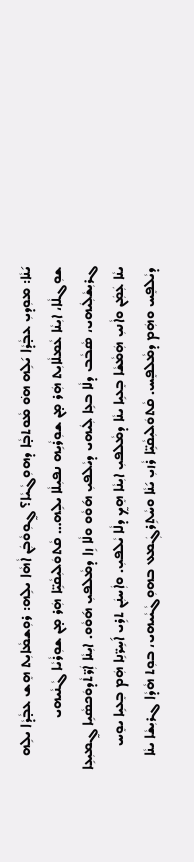ܝ݇ܢܵܐ: ܡܘܼܕܝܼ ܥܒ̣ܵܕܵܐ ܝ݇ܠܹܗ ܗ݁ܘ ܡܵܘܬܒ̣ܵܐ ܕܗܘܼܓܵܝܵܐ؟ ܓ̰ܘܼܘܵܒܲܢ ܐܵܗܵܐ ܝܠܹܗ: ܪܘܼܫܡܵܐܝܼܬ ܗܸܫ ܥܒ̣ܵܕܵܐ ܝܠܹܗ ܫܘܼܓܠܵܐ، ܐܝܼܢܵܐ ܥܵܡܠܵܐܝܼܬ ܗܲܪ ܡ̣ܢ ܫܘܼܪܵܝܹܗ ܢܦܝܼܠܵܐ ܝܠܹܗ… ܩܵܬܘܿܠܝܼܩܵܝܹ̈ܐ ܗܲܪ ܡ̣ܢ ܫܘܼܪܵܝܵܐ ܓܵܢܵܝܗܝ ܓܪܝܼܫܵܠܲܝܗܝ، ܣܵܒܵܒ ܕܠܵܐ ܒܥܹܐ ܠܲܝܗܝ ܕܝܵܠܦܝܼ ܗ݇ܘܵܘ ܘܠܵܐ ܙܹܐ ܕܡܵܠܦܝܼ ܗ݇ܘܵܘ. ܐܝܼܢܵܐ ܐܲܪ̈ܬܵܕܘܿܟܣܵܝܹܐ ܓ̰ܡܝܼܥܹܐ ܝܢܵܐ ܥܲܡܲܢ ܘܐܵܢܝܼ ܗܲܡܵܫܵܐ ܒܸܥܝܹܐ ܝܢܵܐ ܕܡܵܠܦܝܼ ܐܝܼܢܵܐ ܗܸܟ̰ ܕܠܵܐ ܝܵܠܦܝܼ. ܘܐܲܚܢܲܢ ܬܪܹܝ ܐ݇ܚܹܪ̈ܢܹܐ ܗܲܡ ܒܸܥܝܹܐ ܝܘܸܚ ܕܝܵܠܦܸܚ ܘܗܲܡ ܕܡܵܠܦܸܚ. ܩܵܬܘܿܠܝܼܩܵܝܹ̈ܐ ܪܵܙܝܼ ܝ݇ܢܵܐ ܘܚܵܬܹܪܓܲܡܥ ܒܗܘܼܓܵܝܵܝܗܝ، ܒܘܼܬ ܗܵܕܵܐ ܓܪܝܼܫܵܐ ܝܢܵܐ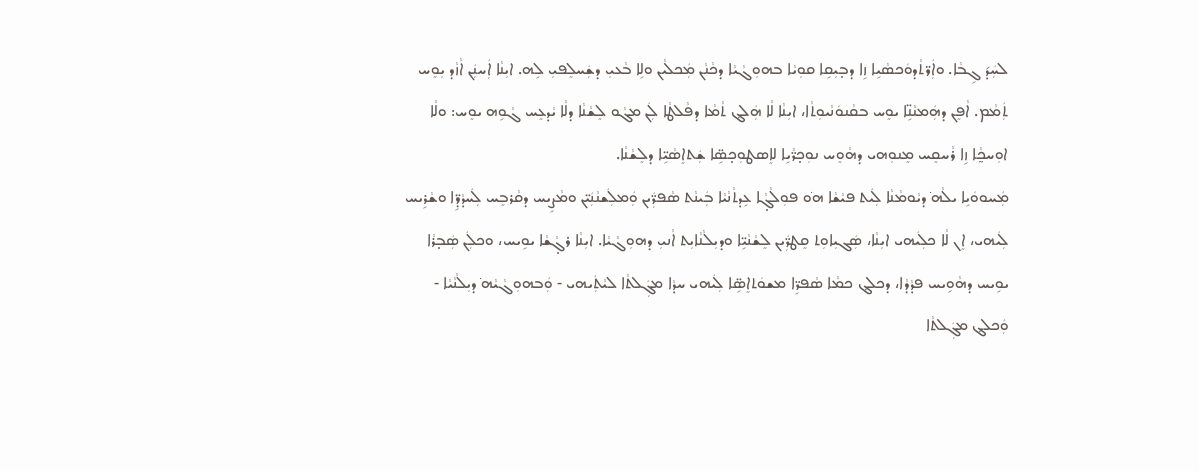ܠܚܲܕ݇ ܓܹܒܵܐ. ܘܐܲܪ̈ܬܵܕܘܿܟܣܵܝܹܐ ܙܹܐ ܕܒ̣ܝܼܩܹܐ ܩܘܼܝܵܐ ܒܗܘܼܓܵܝܵܐ ܕܟܵܢܵܢ ܡܲܟܠܵܝܢ ܘܠܹܐ ܒܵܥܝܼ ܕܫܲܚܠܸܦܝܼ ܠܹܗ. ܐܝܼܢܵܐ ܐܲܚܢܲܢ ܐܵܙܵܕ ܝܼܘܸܚ ܬܲܡܵܡ. ܐܵܦܸܢ ܕܗܲܡܢܵܢܹ̈ܐ ܝܘܸܚ ܒܩܵܢܘܿܢܵܝܘܼܬܵܐ، ܐܝܼܢܵܐ ܠܵܐ ܗܲܠܔ ܬܵܡܵܐ ܕܦܵܠܛܵܐ ܠܲܢ ܡܓܵܘ ܠܸܫܵܢܵܐ ܕܠܵܐ ܝܵܕܥܸܚ ܓܵܘܹܗ ܝܘܸܚ: ܘܠܵܐ ܐܘܼܚܟ̰ܵܐ ܙܹܐ ܪܵܚܩܸܚ ܡܸܢܘܼܗܝ ܕܗܵܘܸܚ ܢܘܼܟ̣ܪ̈ܵܝܹܐ ܠܐܸܣܛܘܼܟ̣ܣܹ̈ܐ ܫܲܬܐܸܣܵܝܹ̈ܐ ܕܠܸܫܵܢܵܐ.
ܡܲܚܘܘܿܝܹܐ ܝܠܵܗ݁ ܕܝܵܘܡܵܢܵܐ ܠܲܝܬ ܦܝܵܫܵܐ ܗ݁ܘ ܦܘܼܠܵܓ̣ܵܐ ܥܹܕܬܵܢܵܝܵܐ ܒܲܝܢܵܬ ܣܵܦܪ̈ܲܝܢ ܘܲܡܠܲܫܢܵܢܲܝ̈ܢ ܘܡܵܨܹܝܚ ܕܩܵܪܒܸܚ ܠܲܚܕܵܕܹ̈ܐ ܘܫܵܪܹܝܚ ܠܲܝܗܝ، ܐܸܢ ܠܵܐ ܟܠܲܝܗܝ ܐܝܼܢܵܐ، ܣܲܓܝܼܐܘܼܬ ܩܸܛܪ̈ܲܝܢ ܠܸܫܵܢܵܝܹ̈ܐ ܘܕܝܼܠܵܢܵܐܝܼܬ ܐܵܢܝܼ ܕܗܘܼܓܵܝܵܐ. ܐܝܼܢܵܐ ܪܓ̣ܵܫܵܐ ܝܘܹܝܚ، ܘܟܠܲܢ ܣܲܒ̣ܪܵܐ ܝܘܹܝܚ ܕܗܵܘܹܝܚ ܦܕܵܕܵܐ، ܕܟܠܔ ܟܡܵܐ ܣܵܦܪܹ̈ܐ ܡܫܘܿܬܐܸܣܹ̈ܐ ܠܲܝܗܝ ܚܕܵܐ ܡܓܲܠܬܵܐ ܠܝܵܬܲܝܗܝ ‐ ܘܲܒܗܘܼܓܵܝܵܗ݁ ܕܝܼܠܵܢܵܝܵܐ ‐ ܘܲܟܠܔ ܡܓܲܠܬܵܐ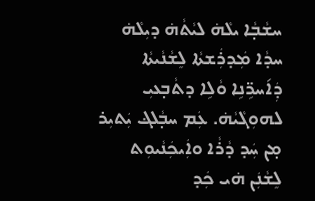ܚܫܵܒ̣ܵܐ ܝܠܵܗ݁ ܠܝܵܬܵܗ݁ ܕܝܼܠܵܗ݁ ܚܕܵܐ ܡܲܕܪܲܫܬܵܐ ܠܸܫܵܢܵܝܬܵܐ ܕܲܐ݇ܚܪܹ̈ܢܹܐ ܘܵܠܹܐ ܕܬܵܒ̣ܥܝܼ ܠܗܘܼܓܵܝܵܗ݁. ܥܲܡ ܚܒ̣ܵܠܔ ܝܲܬܝܼܪ ܡ̣ܢ ܚܲܕ ܕܵܪܵܐ ܘܐܲܝܟܲܢܵܝܘܼܬ ܠܸܫܵܢܲܢ ܗ݁ܝ ܟܲܕ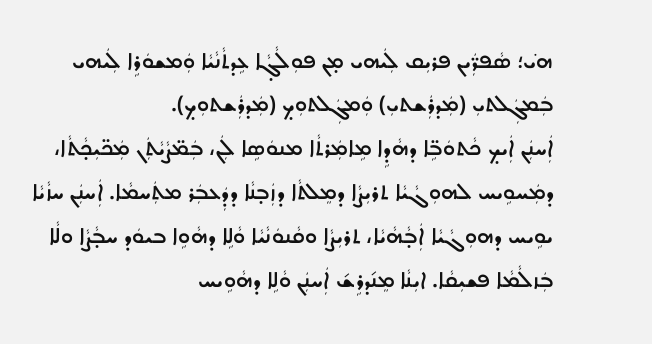ܗ݁ܝ؛ ܣܵܦܪ̈ܲܝܢ ܦܪܝܼܩ ܠܲܝܗܝ ܡ̣ܢ ܦܘܼܠܵܓ̣ܵܐ ܥܹܕܬܵܢܵܝܵܐ ܘܲܡܫܘܿܪܹܐ ܠܲܝܗܝ ܒܲܡܓܲܠܬܝܼ (ܡܲܕܪܲܫܬܝܼ) ܘܲܡܓܲܠܬܘܼܟ̣ (ܡܲܕܪܲܫܬܘܼܟ̣).
ܐܲܚܢܲܢ ܐܲܝܟ̣ ܟܵܬܘܿܒܹ̈ܐ ܕܗܵܕܹܐ ܡܹܐܡܲܪܬܵܐ ܡܢܘܿܣܹܐ ܠܲܢ، ܒܲܡ̈ܨܵܝܵܬܲܢ ܡܲܟ̈ܝܼܟ̣ܵܬܵܐ، ܕܡܲܚܘܹܝܚ ܠܗܘܼܓܵܝܵܐ ܬܪܝܼܨܵܐ ܕܡܸܠܬܵܐ ܕܙܲܒ̣ܢܵܐ ܕܕܲܥܒܲܪ ܡܬܲܚܡܵܐ. ܐܲܚܢܲܢ ܚܙܵܝܵܐ ܝܘܹܝܚ ܕܗܘܼܓܵܝܵܐ ܐܲܒ̣ܵܗܵܝܵܐ، ܬܪܝܼܨܵܐ ܘܩܵܢܘܿܢܵܝܵܐ ܘܵܠܹܐ ܕܗܵܘܹܐ ܒܝܘܿܕ ܚܒ̣ܵܨܵܐ ܘܠܵܐ ܒܲܙܠܵܡܵܐ ܦܫܝܼܩܵܐ. ܐܝܼܢܵܐ ܡܸܢ݇ܕܪܹܫ݇ ܐܲܚܢܲܢ ܘܵܠܹܐ ܕܗܵܘܹܝܚ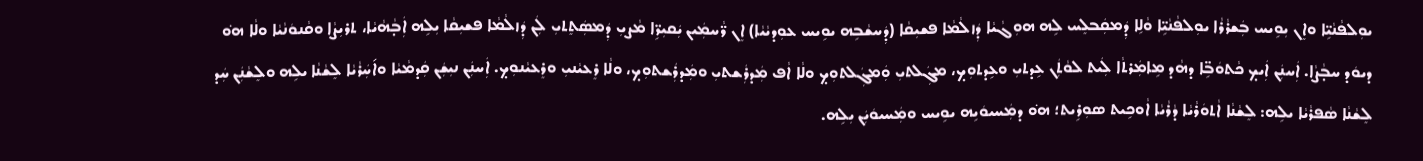ܝܘܼܠܦܵܢܵܝܹ̈ܐ ܘܐܸܢ ܝܼܘܹܝܚ ܒܲܫܪܵܪܵܐ ܝܘܼܠܦܵܢܵܝܹ̈ܐ ܘܵܠܹܐ ܕܲܡܩܲܒܠܸܚ ܠܹܗ ܗܘܼܓܵܝܵܐ ܕܲܙܠܵܡܵܐ ܦܫܝܼܩܵܐ (ܕܲܚܫܵܒܹܗ ܝܘܹܝܚ ܥܘܼܕܝܵܝܵܐ) ܐܸܢ ܪ̈ܵܚܡܲܝܢ ܝܲܩܝܼܪܹ̈ܐ ܡܵܨܝܼ ܕܲܡܣܲܬܸܬܝܼ ܠܲܢ ܕܲܙܠܵܡܵܐ ܦܫܝܼܩܵܐ ܝܼܠܹܗ ܐܲܒ̣ܵܗܵܝܵܐ، ܬܪܝܼܨܵܐ ܘܩܵܢܘܿܢܵܝܵܐ ܘܠܵܐ ܗ݁ܘ ܕܝܘܿܕ ܚܒ̣ܵܨܵܐ. ܐܲܚܢܲܢ ܐܲܝܟ̣ ܟܵܬܘܿܒܹ̈ܐ ܕܗܵܕ ܡܹܐܡܲܪܬܵܐ ܠܲܝܬ ܠܘܵܬܲܢ ܥܹܕܬܝܼ ܘܥܹܕܬܘܼܟ̣، ܡܓܲܠܬܝܼ ܘܲܡܓܲܠܬܘܼܟ̣ ܘܠܵܐ ܐܵܦ ܡܲܕܪܲܫܬܝܼ ܘܡܲܕܪܲܫܬܘܼܟ̣، ܘܠܵܐ ܪܸܥܝܵܢܝܼ ܘܪܸܥܝܵܢܘܼܟ̣. ܐܲܚܢܲܢ ܢܝܼܫܲܢ ܩܲܕܡܵܝܵܐ ܘܐ݇ܚܲܪܵܝܵܐ ܠܸܫܵܢܵܐ ܝܠܹܗ ܘܠܸܫܵܢܲܢ ܚܲܕ ܠܸܫܵܢܵܐ ܣܵܦܪܵܝܵܐ ܝܠܹܗ: ܠܸܫܵܢܵܐ ܐܵܬܘܿܪܵܝܵܐ ܕܵܪܵܝܵܐ ܐܵܘܟܹܝܬ ܣܘܼܪܹܝܬ؛ ܗ݁ܘ ܕܡܲܚܝܘܿܝܹܗ ܝܘܹܝܚ ܘܡܲܚܝܘܿܝܲܢ ܝܼܠܹܗ.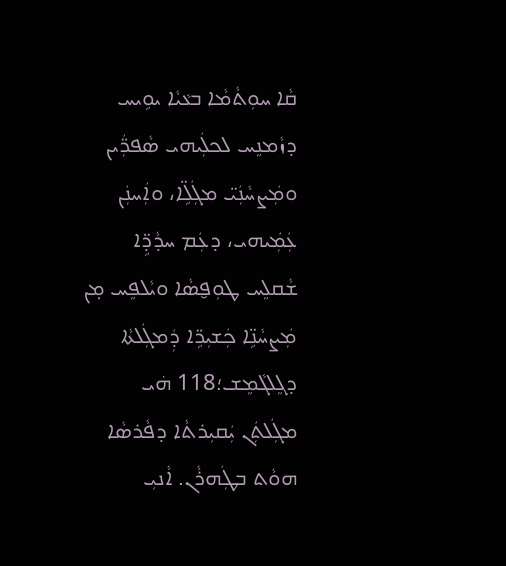ܩܵܐ ܚܘܼܬܵܡܵܐ ܒܥܵܝܵܐ ܝܘܹܝܚ ܕܙܵܡܢܸܚ ܠܟܠܲܝܗܝ ܣܵܦܪ̈ܲܝܢ ܘܡܲܨܚܵܢܲܝ̈ ܡܓܲܠܹ̈ܐ، ܘܐܲܚܢܲܢ ܥܲܡܲܝܗܝ، ܕܥܲܡ ܚܕܵܕܹ̈ܐ ܫܵܩܠܸܚ ܛܘܼܦ̮ܣܵܐ ܘܝܵܠܦܸܚ ܡ̣ܢ ܡܲܨܚܵܢܹ̈ܐ ܟܲܫܝܼܪܹ̈ܐ ܕܲܡܓܲܠܬܵܐ ܕܓܸܠܓܵܡܸܫ؛118 ܗ݁ܝ ܡܓܲܠܬܲܢ ܝܲܩܝܼܪܬܵܐ ܕܦܵܪܣܵܐ ܗܘܵܬ ܒܛܲܗܪܵܢ. ܐܵܢܝܼ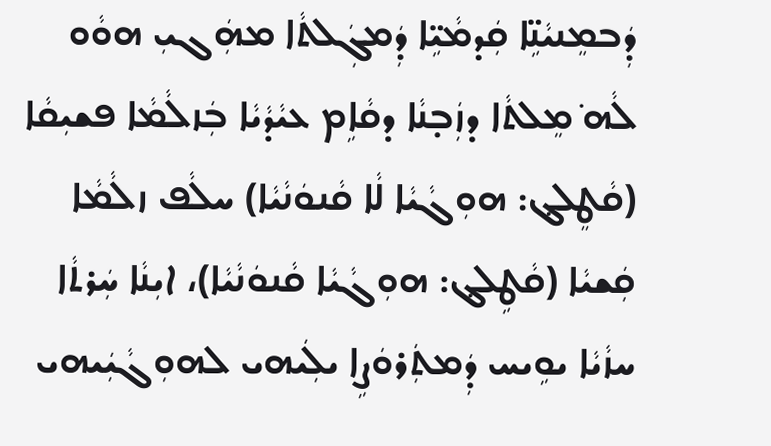ܕܲܒܡܸܢܝܵܢܹ̈ܐ ܩܲܕܡܵܝܹ̈ܐ ܕܲܡܓܲܠܬܵܐ ܡܗܲܓܝܼ ܗܘܵܘ ܠܵܗ݁ ܡܸܠܬܵܐ ܕܙܲܒ̣ܢܵܐ ܕܩܵܐܹܡ ܥܝܵܕܵܝܵܐ ܒܲܙܠܵܡܵܐ ܦܫܝܼܩܵܐ (ܩܵܛܸܠܔ: ܗܘܼܓܵܝܵܐ ܠܵܐ ܩܵܢܘܿܢܵܝܵܐ) ܚܠܵܦ ܙܠܵܡܵܐ ܩܲܫܝܵܐ (ܩܵܛܹܠܔ: ܗܘܼܓܵܝܵܐ ܩܵܢܘܿܢܵܝܵܐ)، ܐܝܼܢܵܐ ܚܲܪܬܵܐ ܚܙܵܝܵܐ ܝܘܹܝܚ ܕܲܡܬܲܪܘܿܨܹܐ ܝܠܲܝܗܝ ܠܗܘܼܓܵܝܲܝܗܝ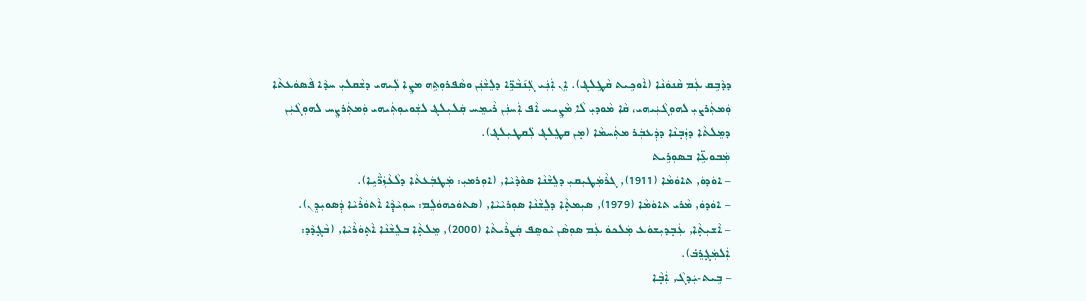ܕܕܵܒܹܩ ܥܲܡ ܩܵܢܘܿܢܵܐ (ܐܵܘܟܹܝܬ ܩܵܛܹܠܔ). ܐܸܢ ܐܲܢܲܝ ܓܲܢ݇ܒܵܪܹ̈ܐ ܕܠܸܫܵܢܲܢ ܘܣܵܦܪܘܼܬܹܗ ܡܨܹܐ ܠܲܝܗܝ ܕܫܵܩܠܝܼ ܚܕܵܐ ܦܵܣܘܿܥܬܵܐ ܘܲܡܬܲܪܨܝܼ ܠܗܘܼܓܵܝܲܝܗܝ، ܩܵܐ ܡܵܘܕܝܼ ܠܵܐ ܡܵܨܹܝܚ ܐܵܦ ܐܲܚܢܲܢ ܪܵܝܡܸܚ ܩܲܠܝܼܠܔ ܠܫܲܘܝܘܼܬܲܝܗܝ ܘܲܡܬܲܪܨܸܚ ܠܗܘܼܓܵܝܲܢ ܕܡܸܠܬܵܐ ܕܙܲܒ̣ܢܵܐ ܕܕܲܥܒܲܪ ܡܬܲܚܡܵܐ (ܡ̣ܢ ܩܛܸܠܔ ܠܲܩܛܝܼܠܔ).
ܡܲܒܘܥܹ̈ܐ ܒܣܘܼܪܹܝܬ
– ܐܘܿܕܘܿ, ܬܐܘܿܡܵܐ (1911), ܓܪܵܡܲܛܝܼܩܝܼ ܕܠܸܫܵܢܵܐ ܣܘܵܕܵܝܵܐ, (ܐܘܼܪܡܝܼ: ܡܲܛܒܲܥܬܵܐ ܕܠܵܥܵܙܲܪ̈ܵܝܹܐ).
– ܐܘܿܕܘܿ, ܡܵܪܝ ܬܐܘܿܡܵܐ (1979), ܣܝܼܡܬ̣ܵܐ ܕܠܸܫܵܢܵܐ ܣܘܼܪܝܵܝܵܐ, (ܣܬܘܿܟܗܘܿܠܸܡ: ܚܘܼܝܵܕ̣ܵܐ ܐܵܬܘܿܪܵܝܵܐ ܕܲܣܘܝܼܕܸܢ).
– ܐܵܫܝܼܬ̣ܵܐ, ܥܲܒ̣ܕܝܼܫܘܿܥ ܡܲܠܟܘܿ ܥܲܡ ܣܘܼܣܵܢ ܝܵܘܣܸܦ ܩܲܨܪܵܝܬܵܐ (2000), ܡܸܠܬ̣ܵܐ ܒܠܸܫܵܢܵܐ ܐܵܬ̣ܘܿܪܵܝܵܐ, (ܒܵܓ̣ܕܵܕ: ܐܲܠܡܲܓ̣ܪܸܒ݁).
– ܒܹܝܬ‐ܝܲܕܓܵ, ܐܲܒ̣ܵܐ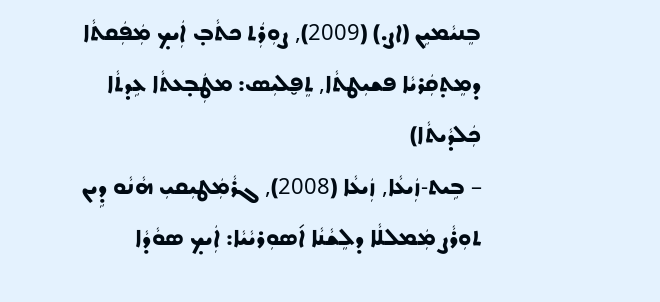ܒܸܢܝܵܡܝܹܢ (ܐܨ.) (2009), ܨܘܼܪܲܬ ܟܬܵܒ̣ ܐܲܝܟ̣ ܡܲܦܲܩܬܵܐ ܕܡܸܬ̣ܩܲܪܝܵܐ ܦܫܝܼܛܬܵܐ, ܬܸܦ̮ܠܝܼܣ: ܡܛܲܒ̣ܥܬܵܐ ܥܹܕܬܵܐ ܟܲܠܕܵܝܬܵܐ)
– ܒܹܝܬ‐ܙܲܝܥܵܐ, ܙܲܝܥܵܐ (2008), ܓܪܵܡܲܛܝܼܩܝܼ ܗܵܢܵܘ ܕܹܝܢ ܬܘܼܪܵܨ ܡܲܡܠܠܵܐ ܕܠܸܫܵܢܵܐ ܐ݇ܣܘܼܪܝܵܝܵܐ: ܐܲܝܟ̣ ܣܘܵܕܵܐ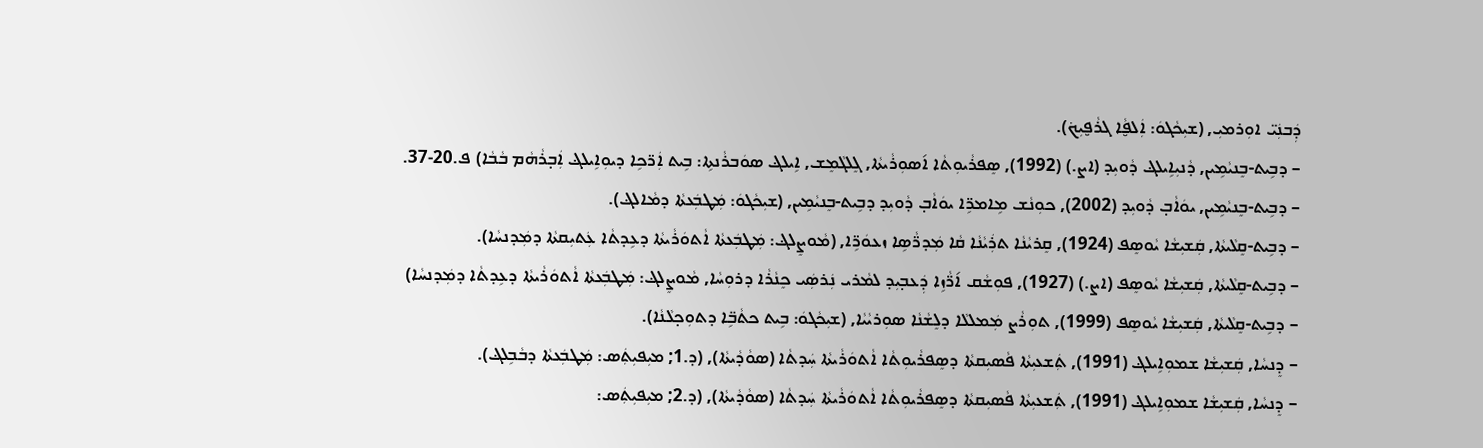ܕܲܒܢܲܝ̈ ܐܘܼܪܡܝܼ, (ܫܝܼܟܵܓܘܿ: ܐܲܠܦ̮ܵܐ ܓܪܵܦ̮ܝܼܟ݁).
– ܕܒܹܝܬ‐ܒܸܢܝܵܡܹܝܢ, ܕܵܢܝܼܐܹܝܠܔ ܕܵܘܝܼܕ (ܐܨ.) (1992), ܣܸܦܪܵܝܘܼܬܵܐ ܐ݇ܣܘܼܪܵܝܬܵܐ, ܓܸܠܓܵܡܸܫ, ܐܹܝܠܔ ܣܘܿܒܪܵܢܬܹܐ: ܒܹܝܬ ܐܲܪ̈ܟܹܐ ܕܝܘܼܐܹܝܠܔ ܐܲܒ̣ܪܵܗܵܡ ܒܵܒܵܐ) ܦ.20-37.
– ܕܒܹܝܬ‐ܒܸܢܝܵܡܹܝܢ, ܝܘܿܐܵܒ̣ ܕܵܘܝܼܕ (2002), ܟܘܼܢܵܫ ܡܹܐܡܪܹ̈ܐ ܝܘܿܐܵܒ̣ ܕܵܘܝܼܕ ܕܒܹܝܬ‐ܒܸܢܝܵܡܹܝܢ, (ܫܝܼܟܵܓܘܿ: ܡܲܛܒܲܥܬܵܐ ܕܡܵܐܠܔ).
– ܕܒܹܝܬ‐ܩܸܠܵܝܬܵܐ, ܩܲܫܝܼܫܵܐ ܝܵܘܣܸܦ (1924), ܩܸܪܝܵܢܵܐ ܬܪܲܝܵܢܵܐ ܩܵܐ ܡܲܕܪ̈ܵܣܹܐ ܙܥܘܿܪܹ̈ܐ, (ܡܵܘܨܸܠܔ: ܡܲܛܒܲܥܬܵܐ ܐܵܬܘܿܪܵܝܬܵܐ ܕܥܹܕܬܵܐ ܥܲܬܝܼܩܬܵܐ ܕܡܲܕܢܚܵܐ).
– ܕܒܹܝܬ‐ܩܸܠܵܝܬܵܐ, ܩܲܫܝܼܫܵܐ ܝܵܘܣܸܦ (ܐܨ.) (1927), ܦܘܼܫܵܩ ܐ݇ܪ̈ܵܙܹܐ ܕܲܥܒ̣ܝܼܕ ܠܡܵܪܝ ܢܲܪܣܲܝ ܟܸܢܵܪܵܐ ܕܪܘܼܚܵܐ, ܡܵܘܨܸܠܔ: ܡܲܛܒܲܥܬܵܐ ܐܵܬܘܿܪܵܝܬܵܐ ܕܥܹܕܬܵܐ ܕܡܲܕܢܚܵܐ)
– ܕܒܹܝܬ‐ܩܸܠܵܝܬܵܐ, ܩܲܫܝܼܫܵܐ ܝܵܘܣܸܦ (1999), ܬܘܼܪܵܨ ܡܲܡܠܠܵܐ ܕܠܸܫܵܢܵܐ ܣܘܼܪܝܵܝܵܐ, (ܫܝܼܟܵܓܘܿ: ܒܹܝܬ ܟܬܵܒܹ̈ܐ ܕܬܘܼܟ̣ܠܵܢܵܐ).
– ܕܸܢܚܵܐ, ܩܲܫܝܼܫܵܐ ܫܡܘܼܐܹܝܠܔ (1991), ܬܲܫܥܝܼܬܵܐ ܦܵܣܝܼܩܬܵܐ ܕܣܸܦܪܵܝܘܼܬܵܐ ܐܵܬܘܿܪܵܝܬܵܐ ܚܲܕܬܵܐ (ܣܘܵܕܵܝܬܵܐ), (ܕ.1; ܡܝܼܦܝܼܬܲܣ: ܡܲܛܒܲܥܬܵܐ ܕܒܵܒܹܠܔ).
– ܕܸܢܚܵܐ, ܩܲܫܝܼܫܵܐ ܫܡܘܼܐܹܝܠܔ (1991), ܬܲܫܥܝܼܬܵܐ ܦܵܣܝܼܩܬܵܐ ܕܣܸܦܪܵܝܘܼܬܵܐ ܐܵܬܘܿܪܵܝܬܵܐ ܚܲܕܬܵܐ (ܣܘܵܕܵܝܬܵܐ), (ܕ.2; ܡܝܼܦܝܼܬܲܣ: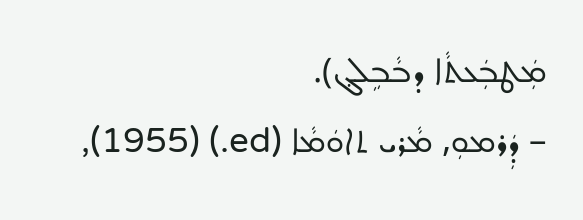ܡܲܛܒܲܥܬܵܐ ܕܒܵܒܹܠܔ).
– ܕܲܪܡܘܼ, ܡܵܪܝ ܬܐܘܿܡܵܐ (ed.) (1955),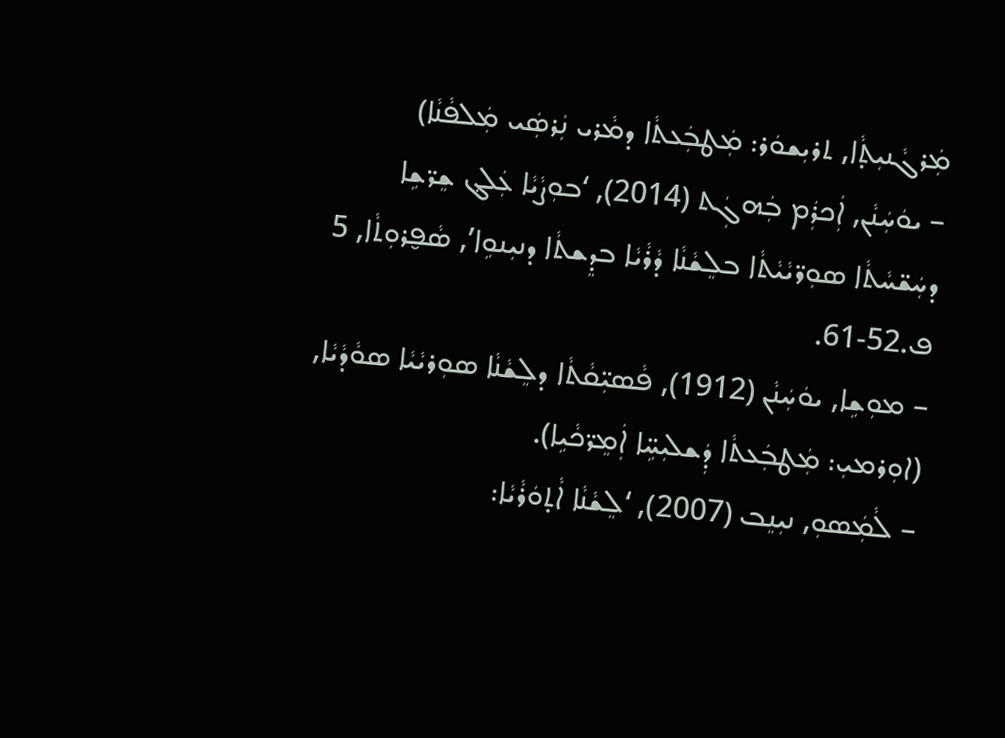ܡܲܪܓܵܢܝܼܬ̣ܵܐ, ܬܪܝܼܫܘܿܪ: ܡܲܛܒܲܥܬܵܐ ܕܡܵܪܝ ܢܲܪܣܲܝ ܡܲܠܦܵܢܵܐ)
– ܝܘܿܚܲܢܵܢ, ܐܲܟܪܲܡ ܒܲܗܓܲܬ (2014), ‘ܒܘܼܨܵܝܵܐ ܥܲܠܔ ܫܸܪ̈ܫܹܐ ܕܚܲܫ̈ܚܵܬܵܐ ܣܘܼܪ̈ܝܵܝܵܬܵܐ ܒܠܸܫܵܢܵܐ ܕܵܪܵܝܵܐ ܒܕܸܫܬܵܐ ܕܢܝܼܢܘܹܐ’, ܣܵܦ̮ܪܘܼܬܵܐ, 5 ܦ.52-61.
– ܡܘܼܫܹܐ, ܝܘܿܚܲܢܵܢ (1912), ܦܵܣܝܼ̈ܩܵܬܵܐ ܕܠܸܫܵܢܵܐ ܣܘܼܪܝܵܝܵܐ ܣܘܵܕܵܝܵܐ, (ܐܘܼܪܡܝܼ: ܡܲܛܒܲܥܬܵܐ ܕܲܫܠܝܼܚܹ̈ܐ ܐܲܡܸܪ̈ܟܵܝܹܐ).
– ܠܵܡܲܣܘܼ, ܢܝܼܢܸܒ (2007), ‘ܠܸܫܵܢܵܐ ܐܵܬ̣ܘܿܪܵܝܵܐ: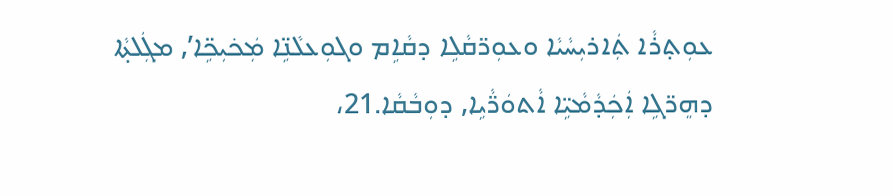ܥܘܼܬ̣ܪܵܐ ܬܲܐܪܝܼܚܵܝܵܐ ܘܥܘܼܪ̈ܩܵܠܹܐ ܕܩܵܐܹܡ ܘܓܘܼܥܠܵܢܹ̈ܐ ܡܲܟ݁ܝܼܟܹ̈ܐ’, ܡܓܲܠܬ̣ܵܐ ܕܗܸܪ̈ܓܹܐ ܐܲܟܲܕܵܡܵܝܹ̈ܐ ܐܵܬܘܿܪ̈ܵܝܹܐ, ܕܘܼܒܵܩܵܐ.21،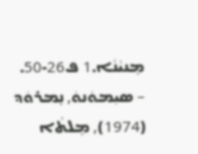ܡܸܢܝܵܢܵܐ.1 ܦ26-50.
– ܣܝܼܡܘܿܢܘܿ, ܢܸܡܪܘܿܕ (1974), ܡܸܠܬܵܐ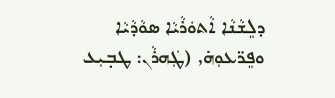ܕܠܸܫܵܢܵܐ ܐܵܬܘܿܪܵܝܵܐ ܣܘܵܕܵܝܵܐ ܘܦܸܪ̈ܥܘܼܗ݁, (ܛܲܗܪܵܢ: ܛܒ̣ܝܼܥ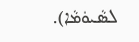ܠܣܵܝܘܿܡܵܐ).